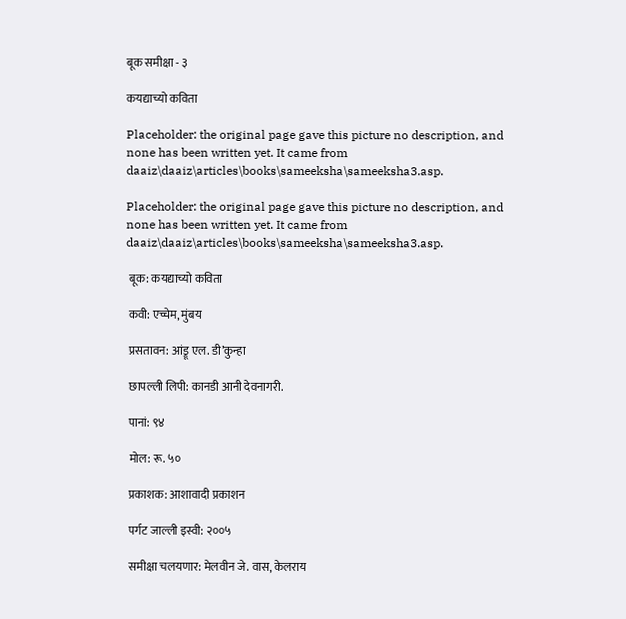बूक समीक्षा - ३

कयद्याच्यो कविता

Placeholder: the original page gave this picture no description, and none has been written yet. It came from daaiz\daaiz\articles\books\sameeksha\sameeksha3.asp.

Placeholder: the original page gave this picture no description, and none has been written yet. It came from daaiz\daaiz\articles\books\sameeksha\sameeksha3.asp.

 बूक: कयद्याच्यो कविता

 कवी: एच्चेम, मुंबय

 प्रसतावन: आंड्रू एल. डी’कुन्हा

 छाप‌ल्ली लिपी: कानडी आनी देव‌नागरी.

 पानां: ९४

 मोल: रू. ५०

 प्रकाशक: आशावादी प्रकाशन

 पर्गट जाल्ली इस्वी: २००५

 समीक्षा चलयणार: मेलवीन जे. वास, केलराय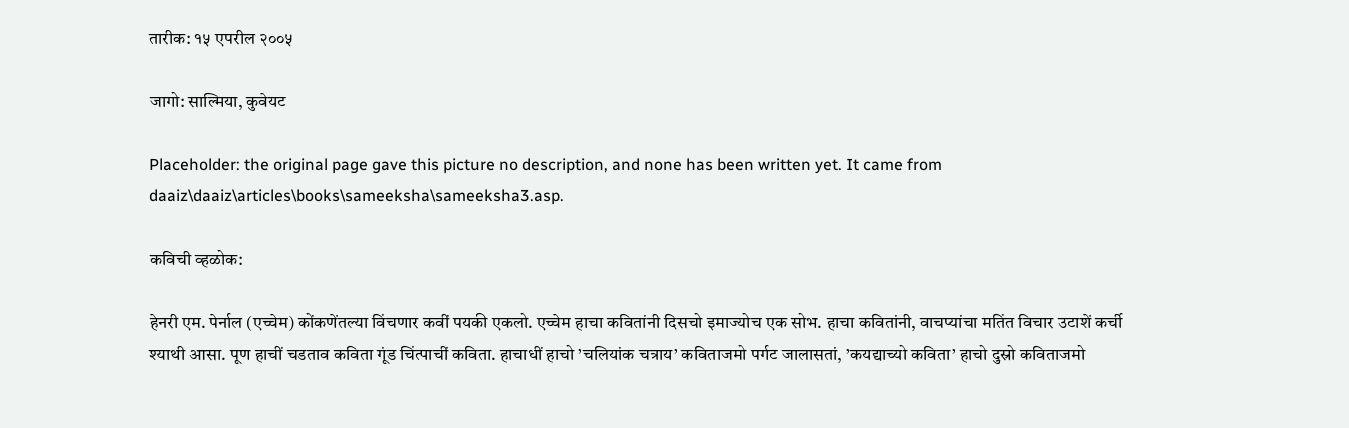तारीक: १५ एपरील २००५

जागो: साल्मिया, कुवेयट

Placeholder: the original page gave this picture no description, and none has been written yet. It came from daaiz\daaiz\articles\books\sameeksha\sameeksha3.asp.

कविची व्हळोक:

हेनरी एम. पेर्नाल (एच्चेम) कोंकणेंतल्या विंचणार कवीं पयकी एकलो. एच्चेम हाचा कवितांनी दिसचो इमाज्योच एक सोभ. हाचा कवितांनी, वाचप्यांचा मतिंत विचार उटाशें कर्ची श्याथी आसा. पूण हाचीं चडताव कविता गूंड चिंत्पाचीं कविता. हाचाधीं हाचो ’चलियांक चत्राय’ कविताजमो पर्गट जालासतां, ’कयद्याच्यो कविता’ हाचो दुस्रो कविताजमो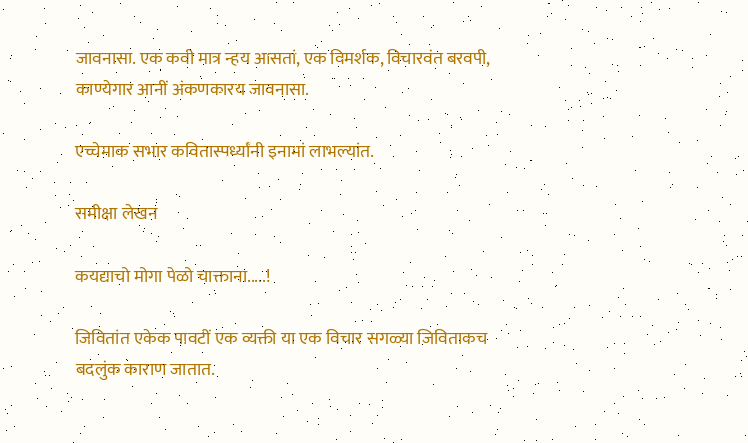जावनासा. एक कवी मात्र न्हय आसतां, एक विमर्शक, विचार‌वंत बरवपी, काण्येगार आनीं अंकण‌कार‌य जावनासा.

एच्चेमाक सभार कवितास्पर्ध्यांनी इनामां लाभल्यांत.

समीक्षा लेखन

कयद्याचो मोगा पेळो चाक्ताना.....!

जिवितांत एकेक पावटीं एक व्यक्ती या एक विचार सगळ्या जिविताक‌च बदलुंक काराण जातात.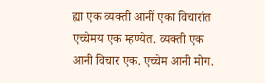ह्या एक व्यक्ती आनीं एका विचारांत एच्चेम‌य एक म्हण्येत. व्यक्ती एक आनी विचार एक. एच्चेम आनी मोग.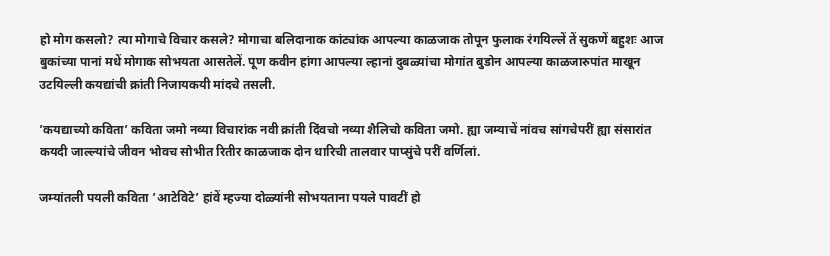हो मोग कसलो? त्या मोगाचे विचार कसले? मोगाचा बलिदानाक कांट्यांक आपल्या काळजाक तोपून फुलाक रंगयिल्लें तें सुकणें बहुशः आज बुकांच्या पानां मधें मोगाक सोभयता आसतेलें. पूण कवीन हांगा आपल्या ल्हानां दुबळ्यांचा मोगांत बुडोन आपल्या काळजारुपांत माखून उटयिल्ली कयद्यांची क्रांती निजायक‌यी मांदचे तसली.

’कयद्याच्यो कविता’ कविता जमो नव्या विचारांक नवी क्रांती दिंवचो नव्या शैलिचो कविता जमो. ह्या जम्याचें नांव‌च सांगचेपरीं ह्या संसारांत कयदी जाल्ल्यांचे जीवन भोव‌च सोभीत रितीर काळजाक दोन धारिची तालवार पाप्सुंचे परीं वर्णिलां.

जम्यांतली पयली कविता ’आटेविटे’ हांवें म्हज्या दोळ्यांनी सोभयताना पयले पावटीं हो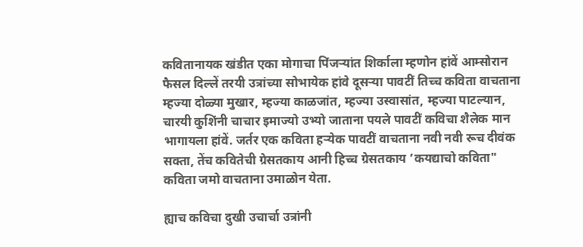कवितानायक खंडीत एका मोगाचा पिंजऱ्यांत शिर्काला म्हणोन हांवें आम्सोरान फैसल दिल्लें तर‌यी उत्रांच्या सोभायेक हांवे दूसऱ्या पावटीं तिच्च कविता वाचताना म्हज्या दोळ्या मुखार, म्हज्या काळजांत, म्हज्या उस्वासांत, म्हज्या पाटल्यान, चार‌यी कुशिंनी चाचार इमाज्यो उभ्यो जाताना पयले पावटीं कविचा शैलेक मान भागायला हांवें. जर्तर एक कविता हऱ्येक पावटीं वाचताना नवी नवी रूच दीवंक सक्ता, तेंच कवितेची ग्रेसत‌काय आनी हिच्च ग्रेसत‌काय ’कयद्याचो कविता" कविता जमो वाचताना उमाळोन येता.

ह्याच कविचा दुखी उचार्चा उत्रांनी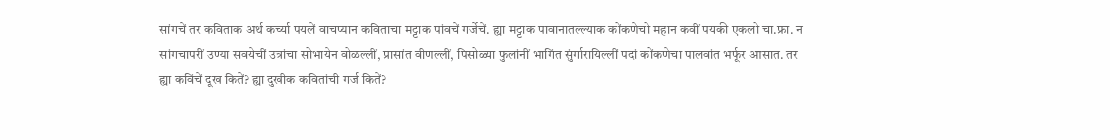सांगचें तर कविताक अर्थ कर्च्या पयलें वाचप्यान कविताचा मट्टाक पांवचें गर्जेचें. ह्या मट्टाक पावानात‌ल्ल्याक कोंकणेचो महान कवीं पयकी एकलो चा.फ्रा. न सांगचापरीं उण्या सवयेचीं उत्रांचा सोभायेन वोळ‌ल्लीं, प्रासांत वीण‌ल्लीं, पिसोळ्या फुलांनीं भागिंत सुंर्गारायिल्लीं पदां कोंकणेचा पालवांत भर्फूर आसात. तर ह्या कविंचें दूख कितें? ह्या दुखीक कवितांची गर्ज कितें?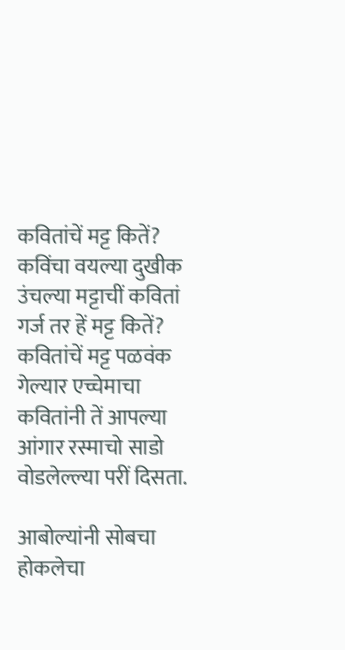कवितांचें मट्ट कितें? कविंचा वयल्या दुखीक उंचल्या मट्टाचीं कवितां गर्ज तर हें मट्ट कितें? कवितांचें मट्ट पळवंक गेल्यार एच्चेमाचा कवितांनी तें आपल्या आंगार रस्माचो साडो वोडलेल्ल्या परीं दिसता.

आबोल्यांनी सोबचा होकलेचा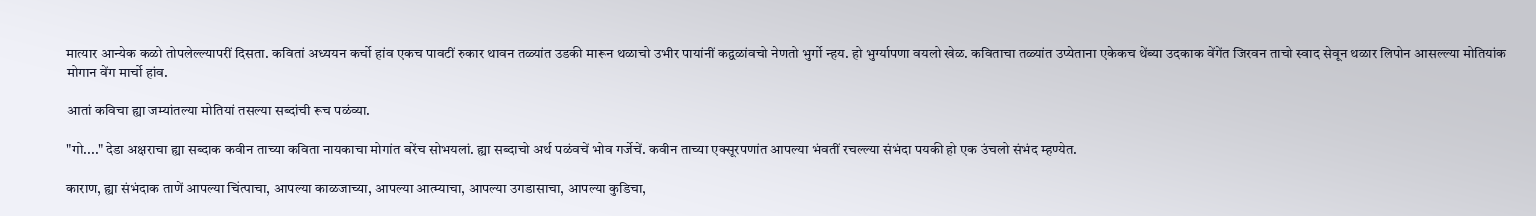मात्यार आन्येक कळो तोपलेल्ल्यापरीं दिसता. कवितां अध्ययन कर्चो हांव एक‌च पावटीं रुकार थावन तळ्यांत उडकी मारून थळाचो उभीर पायांनीं कद्वळांवचो नेणतो भुर्गो न्हय. हो भुर्ग्यापणा वयलो खेळ. कविताचा तळ्यांत उप्येताना एकेक‌च थेंब्या उदकाक वेंगेंत जिरवन ताचो स्वाद सेवून थळार लिपोन आस‌ल्ल्या मोतियांक मोगान वेंग मार्चो हांव.

आतां कविचा ह्या जम्यांतल्या मोतियां तसल्या सब्दांची रूच पळंव्या.

"गो...." देडा अक्षराचा ह्या सब्दाक कवीन ताच्या कविता नायकाचा मोगांत बरेंच सोभयलां. ह्या सब्दाचो अर्थ पळंवचें भोव गर्जेचें. कवीन ताच्या एक्सूर‌पणांत आपल्या भंवतीं रच‌ल्ल्या संभंदा पयकी हो एक उंचलो संभंद म्हण्येत.

काराण, ह्या संभंदाक ताणें आपल्या चिंत्पाचा, आपल्या काळजाच्या, आपल्या आत्म्याचा, आपल्या उगडासाचा, आपल्या कुडिचा,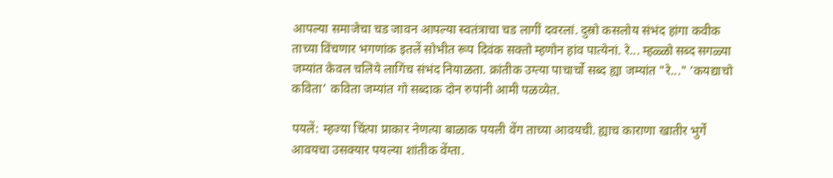आपल्या समाजेचा चड जावन आपल्या स्वतंत्राचा चड लागीं दवरलां. दुस्रो कसलोय संभंद हांगा कवीक ताच्या विंचणार भगणांक इतलें सोभीत रूप दिवंक सक्तो म्हणोन हांव पात्येनां. रे... म्हळ्ळो सब्द सगळ्या जम्यांत केवल चलिये लागिंच संभंद नियाळता. क्रांतीक उग्त्या पाचार्चो सब्द ह्या जम्यांत "रे..." ’कयद्याचो कविता’ कविता जम्यांत गो सब्दाक दोन रुपांनी आमी पळव्येत.

पयलें: म्हज्या चिंत्पा प्राकार नेणत्या बाळाक पयली वेंग ताच्या आवयची. ह्याच काराणा खातीर भुर्गें आवयचा उसक्यार पयल्या शांतीक वेंग्ता.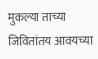मुकल्या ताच्या जिवितांत‌य आवयच्या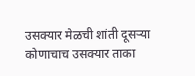उसक्यार मेळची शांती दूसऱ्या कोणाचाच उसक्यार ताका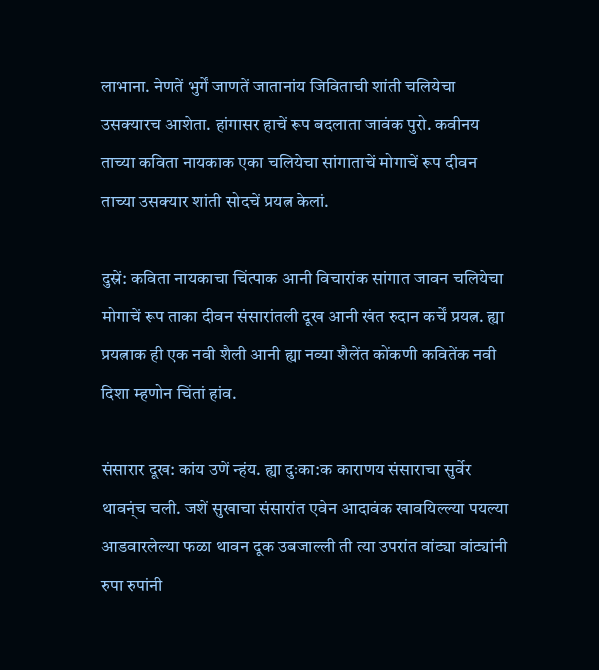लाभाना. नेणतें भुर्गें जाणतें जातानांय जिविताची शांती चलियेचा उसक्यार‌च आशेता. हांगासर हाचें रूप बदलाता जावंक पुरो. कवीन‌य ताच्या कविता नायकाक एका चलियेचा सांगाताचें मोगाचें रूप दीवन ताच्या उसक्यार शांती सोदचें प्रयत्न केलां.

दुस्रें: कविता नायकाचा चिंत्पाक आनी विचारांक सांगात जावन चलियेचा मोगाचें रूप ताका दीवन संसारांतली दूख आनी खंत रुदान कर्चें प्रयत्न. ह्या प्रयत्नाक ही एक नवी शैली आनी ह्या नव्या शैलेंत कोंकणी कवितेंक नवी दिशा म्हणोन चिंतां हांव.

संसारार दूख: कांय उणें न्हंय. ह्या दुःका:क काराण‌य संसाराचा सुर्वेर थावन्ंच चली. जशें सुखाचा संसारांत एवेन आदावंक खावयिल्ल्या पयल्या आडवारलेल्या फळा थावन दूक उबजाल्ली ती त्या उपरांत वांट्या वांट्यांनी रुपा रुपांनी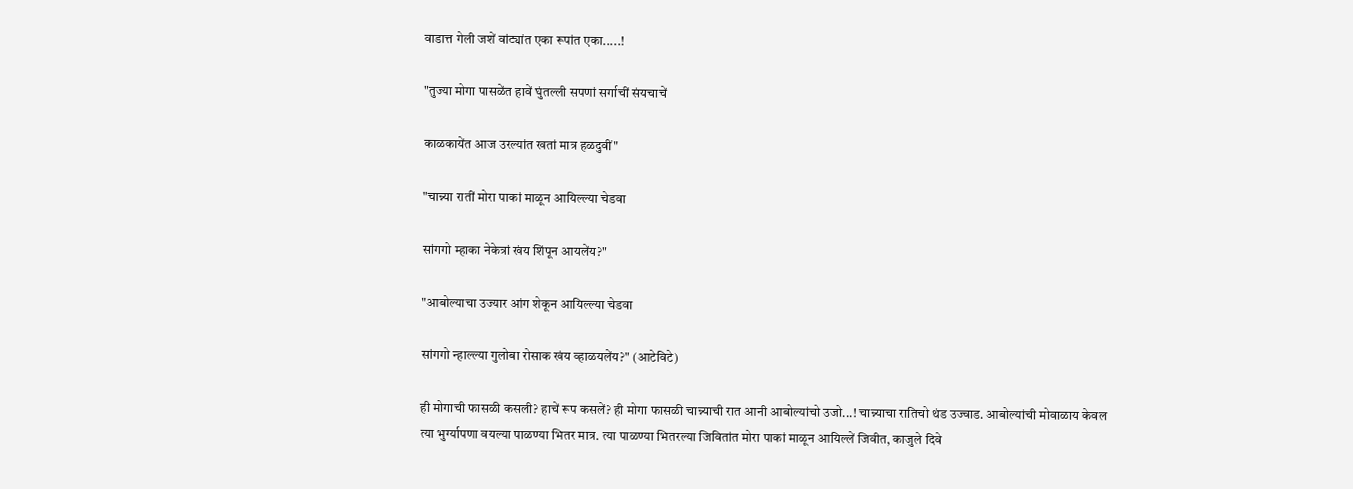वाडात्त गेली जशें वांट्यांत एका रूपांत एका.....!

"तुज्या मोगा पासळेंत हावें घुंत‌ल्ली सपणां सर्गाचीं संयचाचें

काळकायेंत आज उरल्यांत खतां मात्र हळदुवीं"

"चान्न्या रातीं मोरा पाकां माळून आयिल्ल्या चेडवा

सांग‌गो म्हाका नेकेत्रां खंय शिंपून आयलेंय?"

"आबोल्याचा उज्यार आंग शेकून आयिल्ल्या चेडवा

सांग‌गो न्हाल्ल्या गुलोबा रोसाक खंय व्हाळयलेंय?" (आटेविटे)

ही मोगाची फासळी कसली? हाचें रूप कसलें? ही मोगा फासळी चान्न्याची रात आनी आबोल्यांचो उजो...! चान्न्याचा रातिचो थंड उज्वाड. आबोल्यांची मोवाळाय केवल त्या भुर्ग्यापणा वयल्या पाळण्या भितर मात्र. त्या पाळण्या भितरल्या जिवितांत मोरा पाकां माळून आयिल्लें जिवीत, काजुले दिवे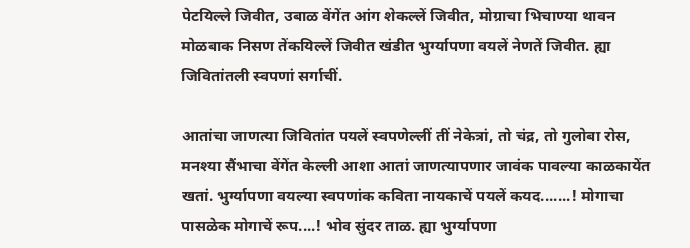पेटयिल्ले जिवीत, उबाळ वेंगेंत आंग शेक‌ल्लें जिवीत, मोग्राचा भिचाण्या थावन मोळबाक निसण तेंकयिल्लें जिवीत खंडीत भुर्ग्यापणा वयलें नेणतें जिवीत. ह्या जिवितांतली स्वपणां सर्गाचीं.

आतांचा जाणत्या जिवितांत पयलें स्वपणेल्लीं तीं नेकेत्रां, तो चंद्र, तो गुलोबा रोस, मनश्या सैंभाचा वेंगेंत केल्ली आशा आतां जाणत्यापणार जावंक पावल्या काळकायेंत खतां. भुर्ग्यापणा वयल्या स्वपणांक कविता नायकाचें पयलें कयद.......! मोगाचा पासळेक मोगाचें रूप....! भोव सुंदर ताळ. ह्या भुर्ग्यापणा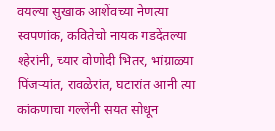वयल्या सुखाक आशेंवच्या नेणत्या स्वपणांक, कवितेचो नायक गडदेंतल्या श्हेरांनी, च्यार वोणोदी भितर, भांग्राळ्या पिंजऱ्यांत, रावळेरांत, घटारांत आनी त्या कांकणाचा गल्लेंनी सयत सोधून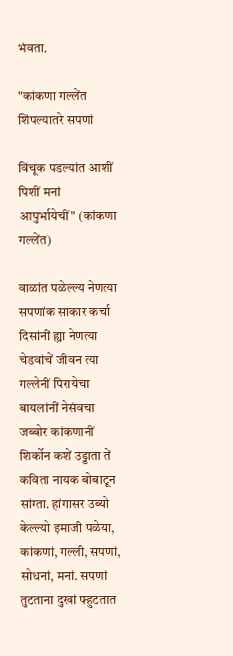भंवता.

"कांकणा गल्लेंत शिंपल्यात‌रे सपणां

विंचूक पडल्यांत आशीं पिशीं मनां आपुर्भायेचीं" (कांकणा गल्लेंत)

वाळांत पळेल्ल्य नेणत्या सपणांक साकार कर्चा दिसांनीं ह्या नेणत्या चेडवांचें जीवन त्या गल्लेनीं पिरायेचा बायलांनीं नेसंवचा जब्बोर कांकणानीं शिर्कोन कशें उड्डाता तें कविता नायक बोबाटून सांग्ता. हांगासर उब्यो केल्ल्यो इमाजी पळेया, कांकणां, गल्ली, सपणां, सोधनां, मनां. सपणां तुटताना दुखां फ्हुटतात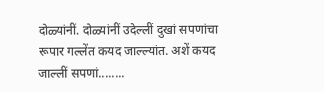दोळ्यांनीं. दोळ्यांनीं उदेल्लीं दुखां सपणांचा रूपार गल्लेंत कयद जाल्ल्यांत. अशें कयद जाल्लीं सपणां........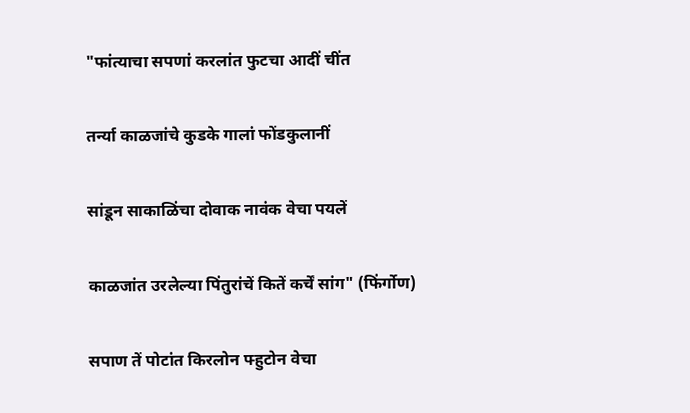"फांत्याचा सपणां करलांत फुटचा आदीं चींत

तर्न्या काळजांचे कुडके गालां फोंडकुलानीं

सांडून साकाळिंचा दोवाक नावंक वेचा पयलें

काळजांत उरलेल्या पिंतुरांचें कितें कर्चें सांग" (फिंर्गोण)

सपाण तें पोटांत किरलोन फ्हुटोन वेचा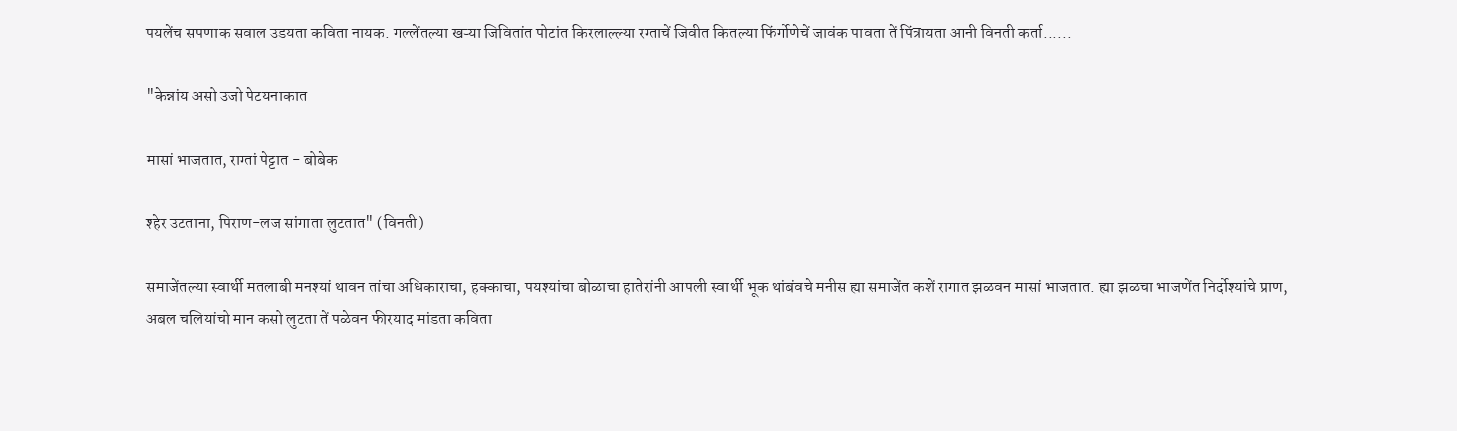पयलेंच सपणाक सवाल उडयता कविता नायक. गल्लेंतल्या खऱ्या जिवितांत पोटांत किरलाल्ल्या रग्ताचें जिवीत कितल्या फिंर्गोणेचें जावंक पावता तें पिंत्रायता आनी विनती कर्ता......

"केन्नांय असो उजो पेटयनाकात

मासां भाजतात, राग्तां पेट्टात - बोबेक

श्हेर उटताना, पिराण-लज सांगाता लुटतात" (विनती)

समाजेंतल्या स्वार्थी मतलाबी मनश्यां थावन तांचा अधिकाराचा, हक्काचा, पयश्यांचा बोळाचा हातेरांनी आपली स्वार्थी भूक थांबंवचे मनीस ह्या समाजेंत कशें रागात झळवन मासां भाजतात. ह्या झळचा भाजणेंत निर्दोश्यांचे प्राण, अबल चलियांचो मान कसो लुटता तें पळेवन फीर‍याद मांडता कविता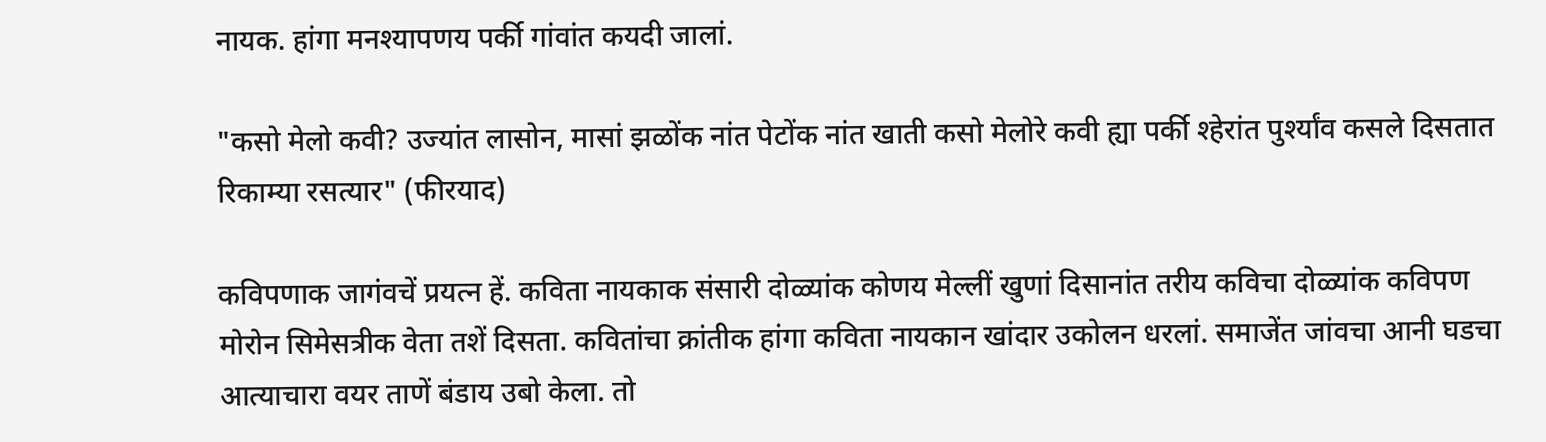नायक. हांगा मनश्यापण‌य पर्की गांवांत कयदी जालां.

"कसो मेलो कवी? उज्यांत लासोन, मासां झळोंक नांत पेटोंक नांत खाती कसो मेलोरे कवी ह्या पर्की श्हेरांत पुर्श्यांव कसले दिसतात रिकाम्या रसत्यार" (फीर‍याद)

कविपणाक जागंवचें प्रयत्न हें. कविता नायकाक संसारी दोळ्यांक कोण‌य मेल्लीं खुणां दिसानांत तरीय कविचा दोळ्यांक कविपण मोरोन सिमेसत्रीक वेता तशें दिसता. कवितांचा क्रांतीक हांगा कविता नायकान खांदार उकोलन धरलां. समाजेंत जांवचा आनी घडचा आत्याचारा वयर ताणें बंडाय उबो केला. तो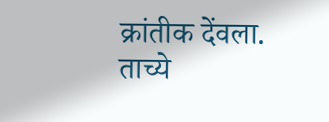क्रांतीक देंवला. ताच्ये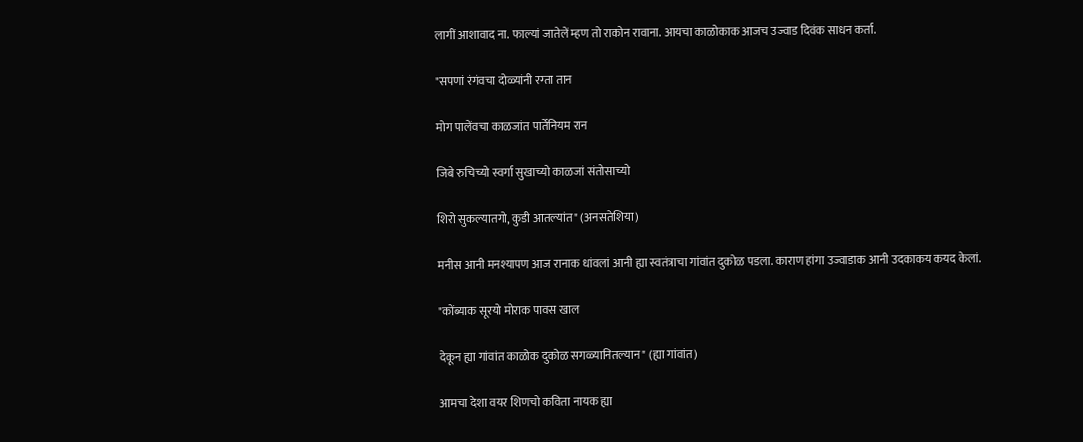लागीं आशावाद ना. फाल्यां जातेलें म्हण तो राकोन रावाना. आयचा काळोकाक आज‌च उज्वाड दिवंक साधन कर्ता.

"सपणां रंगंवचा दोळ्यांनी रग्ता तान

मोग पालेंवचा काळजांत पार्तेनियम रान

जिबे रुचिच्यो स्वर्गा सुखाच्यो काळजां संतोसाच्यो

शिरो सुकल्यात‌गो, कुडी आतल्यांत" (अनसतेशिया)

मनीस आनी मनश्यापण आज रानाक धांवलां आनी ह्या स्वतंत्राचा गांवांत दुकोळ पडला. काराण हांगा उज्वाडाक आनी उदकाक‌य कयद केलां.

"कोंब्याक सूर‌यो मोराक पावस खाल

देकून ह्या गांवांत काळोक दुकोळ सगळ्यानितल्यान" (ह्या गांवांत)

आमचा देशा वयर शिणचो कविता नायक ह्या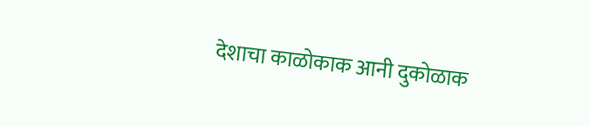देशाचा काळोकाक आनी दुकोळाक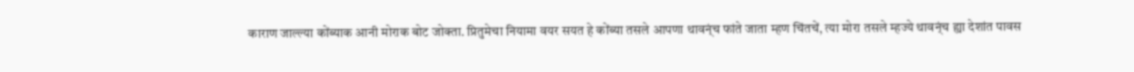काराण जाल्ल्या कोंब्याक आनी मोराक बोट जोक्ता. प्रितुमेचा नियामा वयर सयत हे कोंब्या तसले आपणा थावन्ंच फांते जाता म्हण चिंतचें, त्या मोरा तसले म्हज्ये थावन्ंच ह्या देशांत पावस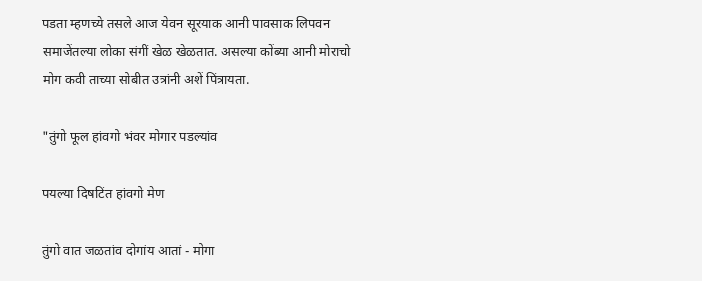पडता म्हणच्ये तसले आज येवन सूर‌याक आनी पावसाक लिपवन समाजेंतल्या लोका संगीं खेळ खेळतात. असल्या कोंब्या आनी मोराचो मोग कवी ताच्या सोबीत उत्रांनी अशें पिंत्रायता.

"तुंगो फूल हांव‌गो भंवर मोगार पडल्यांव

पयल्या दिषटिंत हांव‌गो मेण

तुंगो वात जळतांव दोगांय आतां - मोगा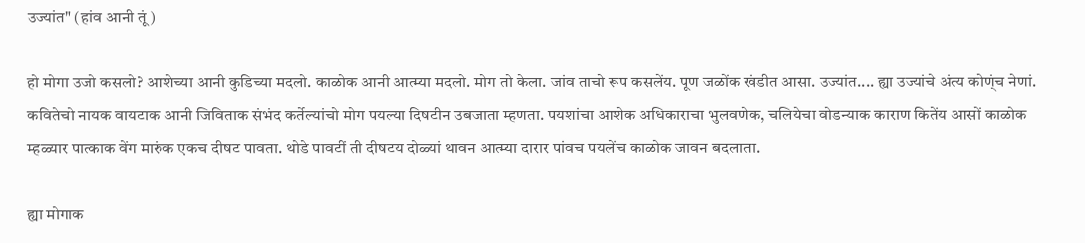उज्यांत" (हांव आनी तूं)

हो मोगा उजो कसलो? आशेच्या आनी कुडिच्या मदलो. काळोक आनी आत्म्या मदलो. मोग तो केला. जांव ताचो रूप कसलेंय. पूण जळोंक खंडीत आसा. उज्यांत.... ह्या उज्यांचे अंत्य कोण्ंच नेणां. कवितेचो नायक वायटाक आनी जिविताक संभंद कर्तेल्यांचो मोग पयल्या दिषटीन उबजाता म्हणता. पयशांचा आशेक अधिकाराचा भुलवणेक, चलियेचा वोडन्याक काराण कितेंय आसों काळोक म्हळ्यार पात्काक वेंग मारुंक एक‌च दीषट पावता. थोडे पावटीं ती दीषट‌य दोळ्यां थावन आत्म्या दारार पांवच पयलेंच काळोक जावन बदलाता.

ह्या मोगाक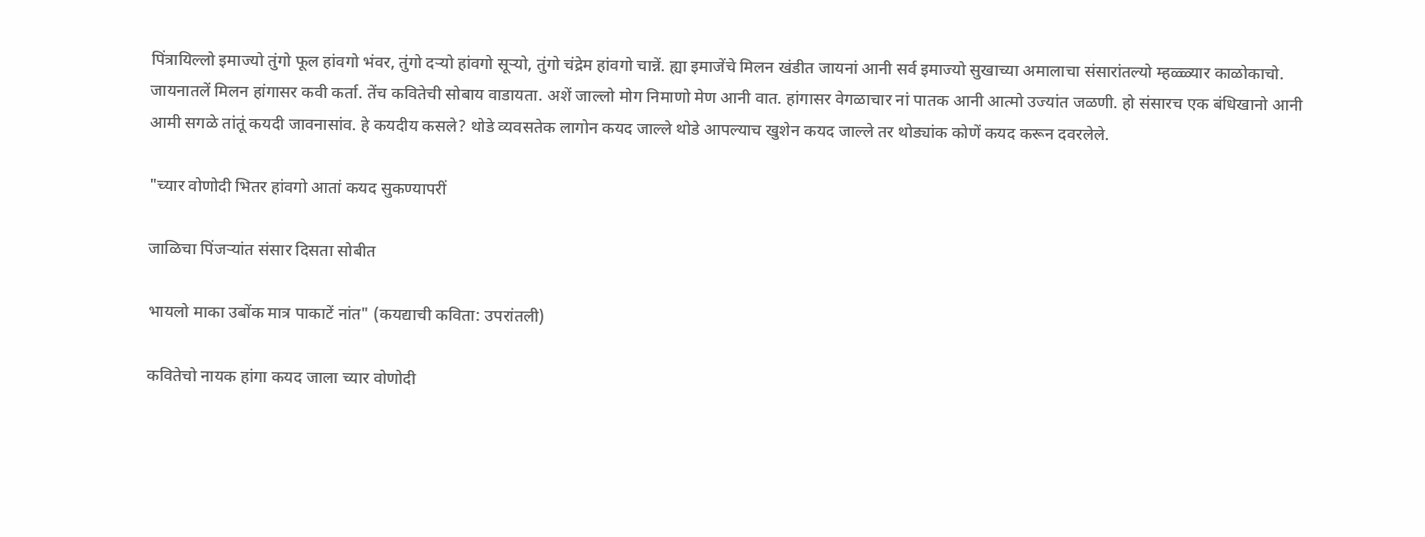पिंत्रायिल्लो इमाज्यो तुंगो फूल हांव‌गो भंवर, तुंगो दऱ्यो हांव‌गो सूऱ्यो, तुंगो चंद्रेम हांव‌गो चान्नें. ह्या इमाजेंचे मिलन खंडीत जायनां आनी सर्व इमाज्यो सुखाच्या अमालाचा संसारांतल्यो म्हळ्ळ्यार काळोकाचो. जायनातलें मिलन हांगासर कवी कर्ता. तेंच कवितेची सोबाय वाडायता. अशें जाल्लो मोग निमाणो मेण आनी वात. हांगासर वेगळाचार नां पातक आनी आत्मो उज्यांत जळणी. हो संसार‌च एक बंधिखानो आनी आमी सगळे तांतूं कयदी जावनासांव. हे कयदीय कसले? थोडे व्यवसतेक लागोन कयद जाल्ले थोडे आपल्याच खुशेन कयद जाल्ले तर थोड्यांक कोणें कयद करून दवरलेले.

"च्यार वोणोदी भितर हांव‌गो आतां कयद सुकण्यापरीं

जाळिचा पिंजऱ्यांत संसार दिसता सोबीत

भायलो माका उबोंक मात्र पाकाटें नांत" (कयद्याची कविता: उपरांतली)

कवितेचो नायक हांगा कयद जाला च्यार वोणोदी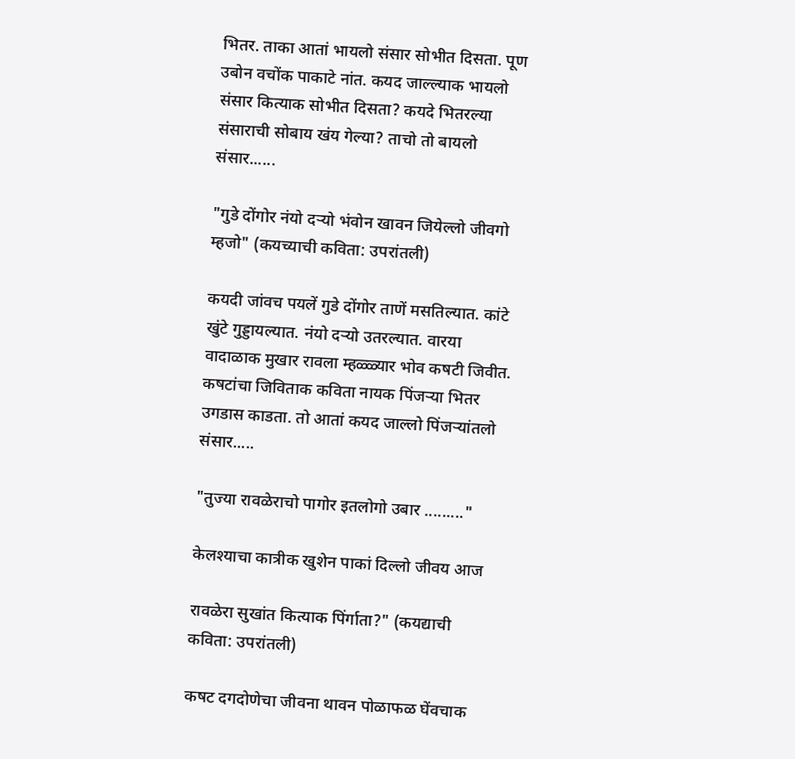भितर. ताका आतां भायलो संसार सोभीत दिसता. पूण उबोन वचोंक पाकाटे नांत. कयद जाल्ल्याक भायलो संसार कित्याक सोभीत दिसता? कयदे भितरल्या संसाराची सोबाय खंय गेल्या? ताचो तो बायलो संसार......

"गुडे दोंगोर नंयो दऱ्यो भंवोन खावन जियेल्लो जीव‌गो म्हजो" (कयच्याची कविता: उपरांतली)

कयदी जांवच पयलें गुडे दोंगोर ताणें मसतिल्यात. कांटे खुंटे गुड्डायल्यात. नंयो दऱ्यो उतरल्यात. वार‍या वादाळाक मुखार रावला म्हळ्ळ्यार भोव कषटी जिवीत. कषटांचा जिविताक कविता नायक पिंजऱ्या भितर उगडास काडता. तो आतां कयद जाल्लो पिंजऱ्यांतलो संसार.....

"तुज्या रावळेराचो पागोर इतलोगो उबार ........."

केलश्याचा कात्रीक खुशेन पाकां दिल्लो जीवय आज

रावळेरा सुखांत कित्याक पिंर्गाता?" (कयद्याची कविता: उपरांतली)

कषट दगदोणेचा जीवना थावन पोळाफळ घेंवचाक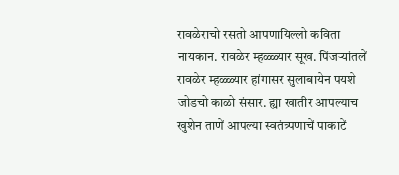रावळेराचो रसतो आपणायिल्लो कविता नायकान. रावळेर म्हळ्ळ्यार सूख. पिंजऱ्यांतलें रावळेर म्हळ्ळ्यार हांगासर सुलाबायेन पयशे जोडचो काळो संसार. ह्या खातीर आपल्याच खुशेन ताणें आपल्या स्वतंत्र्पणाचें पाकाटें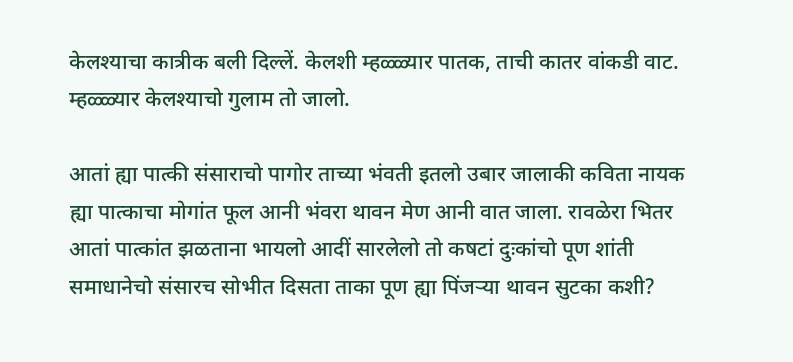केलश्याचा कात्रीक बली दिल्लें. केलशी म्हळ्ळ्यार पातक, ताची कातर वांकडी वाट. म्हळ्ळ्यार केलश्याचो गुलाम तो जालो.

आतां ह्या पात्की संसाराचो पागोर ताच्या भंवती इतलो उबार जालाकी कविता नायक ह्या पात्काचा मोगांत फूल आनी भंवरा थावन मेण आनी वात जाला. रावळेरा भितर आतां पात्कांत झळताना भायलो आदीं सारलेलो तो कषटां दुःकांचो पूण शांती समाधानेचो संसार‌च सोभीत दिसता ताका पूण ह्या पिंजऱ्या थावन सुटका कशी?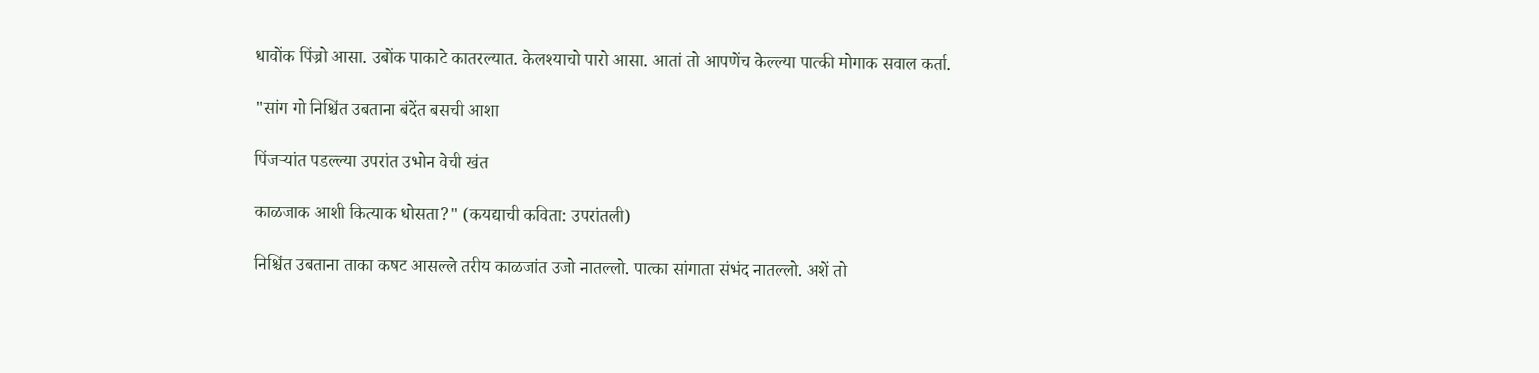धावोंक पिंज्रो आसा. उबोंक पाकाटे कातरल्यात. केलश्याचो पारो आसा. आतां तो आपणेंच केल्ल्या पात्की मोगाक सवाल कर्ता.

"सांग गो निश्चिंत उबताना बंदेंत बसची आशा

पिंजऱ्यांत पड‌ल्ल्या उपरांत उभोन वेची खंत

काळजाक आशी कित्याक धोसता?" (कयद्याची कविता: उपरांतली)

निश्चिंत उबताना ताका कषट आस‌ल्ले तरीय काळजांत उजो नात‌ल्लो. पात्का सांगाता संभंद नात‌ल्लो. अशें तो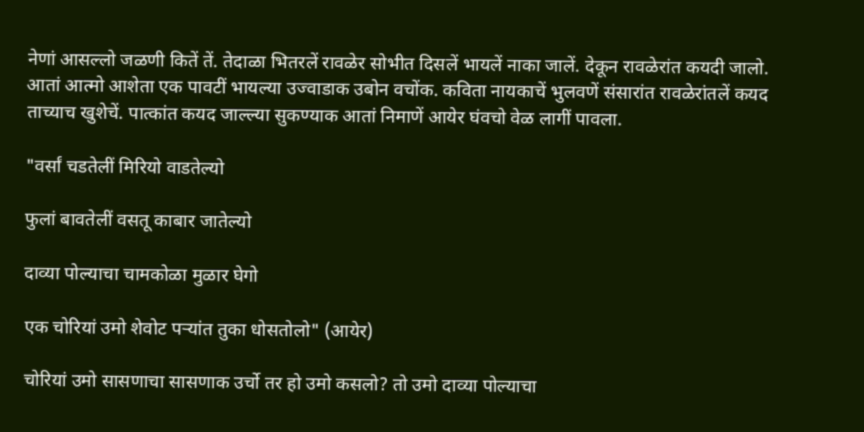नेणां आस‌ल्लो जळणी कितें तें. तेदाळा भितरलें रावळेर सोभीत दिसलें भायलें नाका जालें. देकून रावळेरांत कयदी जालो. आतां आत्मो आशेता एक पावटीं भायल्या उज्वाडाक उबोन वचोंक. कविता नायकाचें भुलवणें संसारांत रावळेरांतलें कयद ताच्याच खुशेचें. पात्कांत कयद जाल्ल्या सुकण्याक आतां निमाणें आयेर घंवचो वेळ लागीं पावला.

"वर्सां चडतेलीं मिरियो वाडतेल्यो

फुलां बावतेलीं वसतू काबार जातेल्यो

दाव्या पोल्याचा चामकोळा मुळार घेगो

एक चोरियां उमो शेवोट पऱ्यांत तुका धोसतोलो" (आयेर)

चोरियां उमो सासणाचा सासणाक उर्चो तर हो उमो कसलो? तो उमो दाव्या पोल्याचा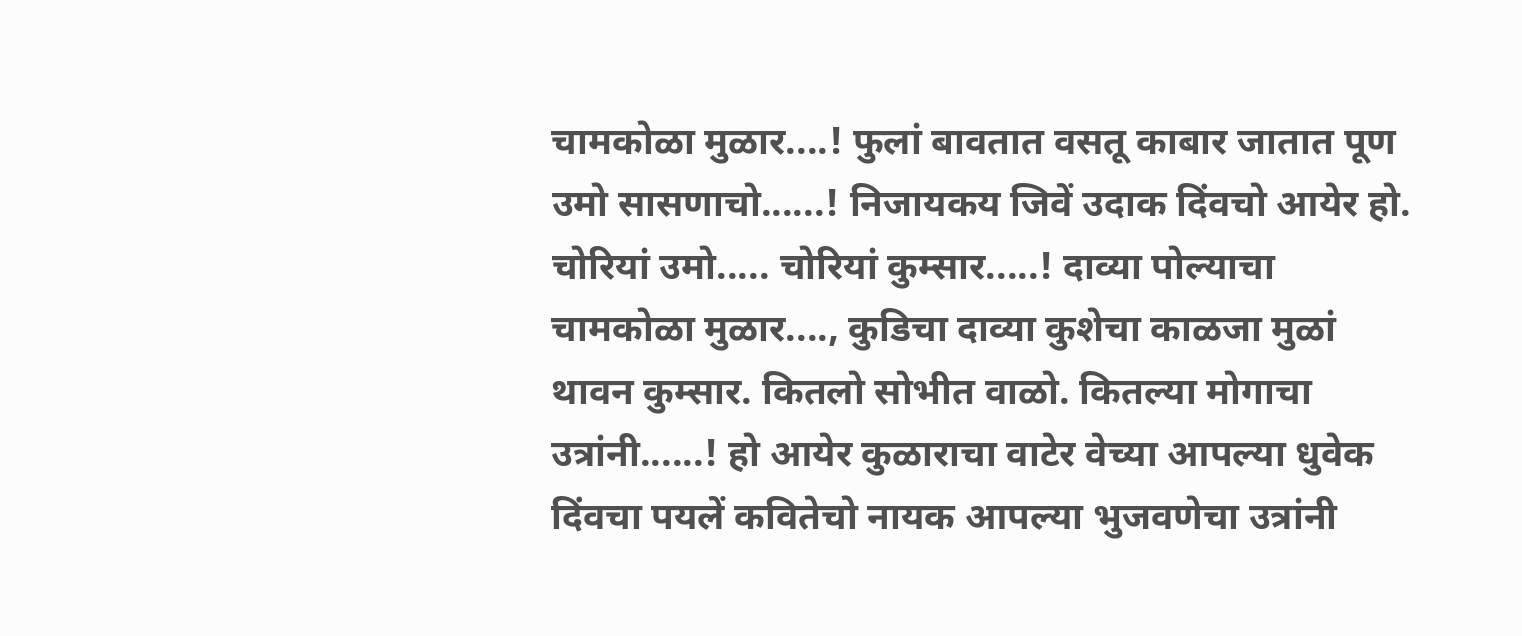चामकोळा मुळार....! फुलां बावतात वसतू काबार जातात पूण उमो सासणाचो......! निजायक‌य जिवें उदाक दिंवचो आयेर हो. चोरियां उमो..... चोरियां कुम्सार.....! दाव्या पोल्याचा चामकोळा मुळार...., कुडिचा दाव्या कुशेचा काळजा मुळां थावन कुम्सार. कितलो सोभीत वाळो. कितल्या मोगाचा उत्रांनी......! हो आयेर कुळाराचा वाटेर वेच्या आपल्या धुवेक दिंवचा पयलें कवितेचो नायक आपल्या भुजवणेचा उत्रांनी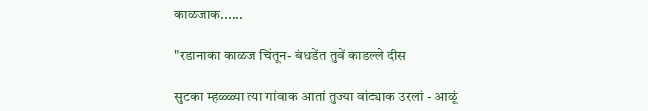काळजाक......

"रडानाका काळज चिंतून- बंधडेंत तुवें काड‌ल्ले दीस

सुटका म्हळ्ळ्या त्या गांवाक आतां तुज्या वांट्याक उरलां - आळूं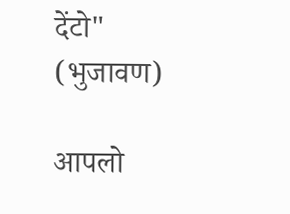देंटो" (भुजावण)

आपलो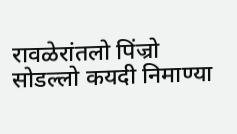रावळेरांतलो पिंज्रो सोड‌ल्लो कयदी निमाण्या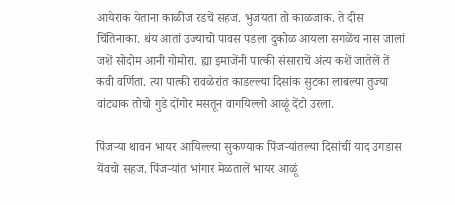आयेराक येताना काळीज रडचें सहज. भुजयता तो काळजाक. ते दीस चिंतिनाका. थंय आतां उज्याचो पावस पडला दुकोळ आयला सगळेंच नास जालां जशें सोदोम आनी गोमोरा. ह्या इमाजेंनी पात्की संसाराचें अंत्य कशें जातेलें तें कवी वर्णिता. त्या पात्की रावळेरांत काड‌ल्ल्या दिसांक सुटका लाबल्या तुज्या वांट्याक तोचो गुडे दोंगोर मसतून वागयिल्लो आळूं देंटो उरला.

पिंजऱ्या थावन भायर आयिल्ल्या सुकण्याक पिंजऱ्यांतल्या दिसांचीं याद उगडास येंवचो सहज. पिंजऱ्यांत भांगार मेळतालें भायर आळूं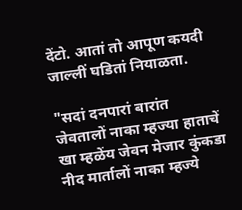देंटो. आतां तो आपूण कयदी जाल्लीं घडितां नियाळता.

"सदां दनपारां बारांत जेवतालों नाका म्हज्या हाताचें खा म्हळेंय जेवन मेजार कुंकडा नीद मार्तालों नाका म्हज्ये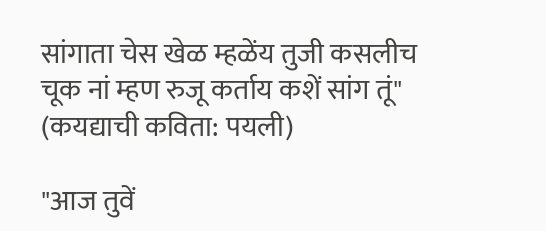सांगाता चेस खेळ म्हळेंय तुजी कसलीच चूक नां म्हण रुजू कर्ताय कशें सांग तूं" (कयद्याची कविता: पयली)

"आज तुवें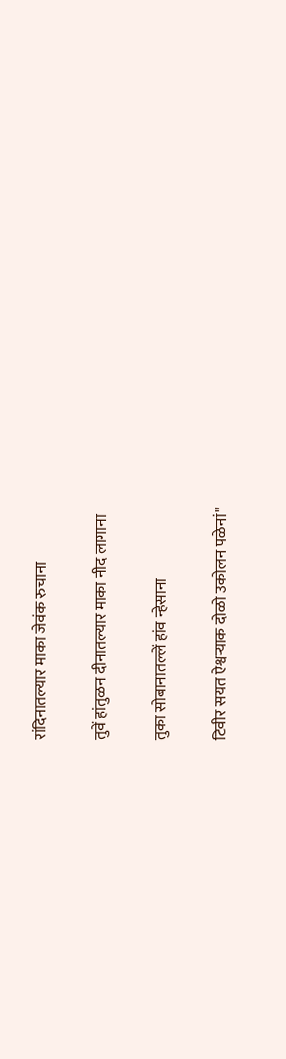रांदिनातल्यार माका जेवंक रुचाना

तुवें हांतुळन दीनातल्यार माका नीद लागाना

तुका सोबानात‌ल्लें हांव न्हेसाना

टिवीर सयत ऐश्वऱ्याक दोळो उकोलन पळेनां"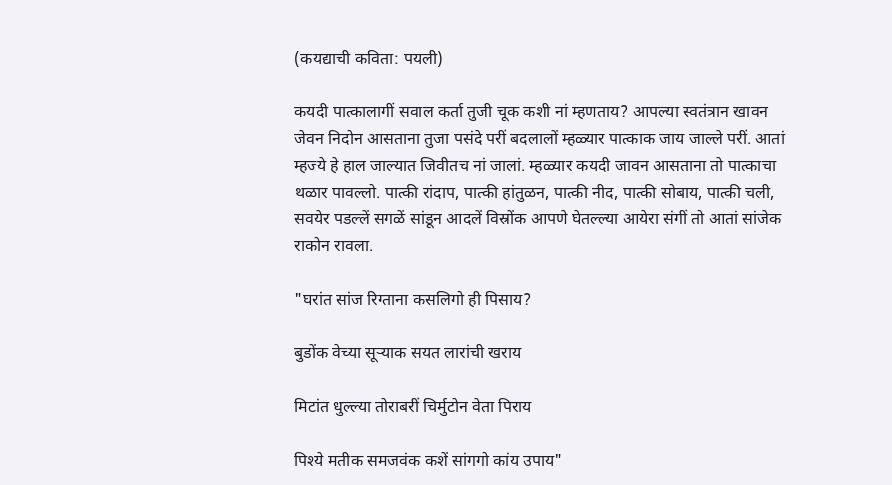(कयद्याची कविता: पयली)

कयदी पात्कालागीं सवाल कर्ता तुजी चूक कशी नां म्हणताय? आपल्या स्वतंत्रान खावन जेवन निदोन आसताना तुजा पसंदे परीं बदलालों म्हळ्यार पात्काक जाय जाल्ले परीं. आतां म्हज्ये हे हाल जाल्यात जिवीत‌च नां जालां. म्हळ्यार कयदी जावन आसताना तो पात्काचा थळार पाव‌ल्लो. पात्की रांदाप, पात्की हांतुळन, पात्की नीद, पात्की सोबाय, पात्की चली, सवयेर पड‌ल्लें सगळें सांडून आदलें विस्रोंक आपणे घेत‌ल्ल्या आयेरा संगीं तो आतां सांजेक राकोन रावला.

"घरांत सांज रिग्ताना कसलिगो ही पिसाय?

बुडोंक वेच्या सूऱ्याक सयत लारांची खराय

मिटांत धुल्ल्या तोराबरीं चिर्मुटोन वेता पिराय

पिश्ये मतीक समजवंक कशें सांग‌गो कांय उपाय"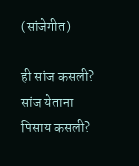(सांजेगीत)

ही सांज कसली? सांज येताना पिसाय कसली?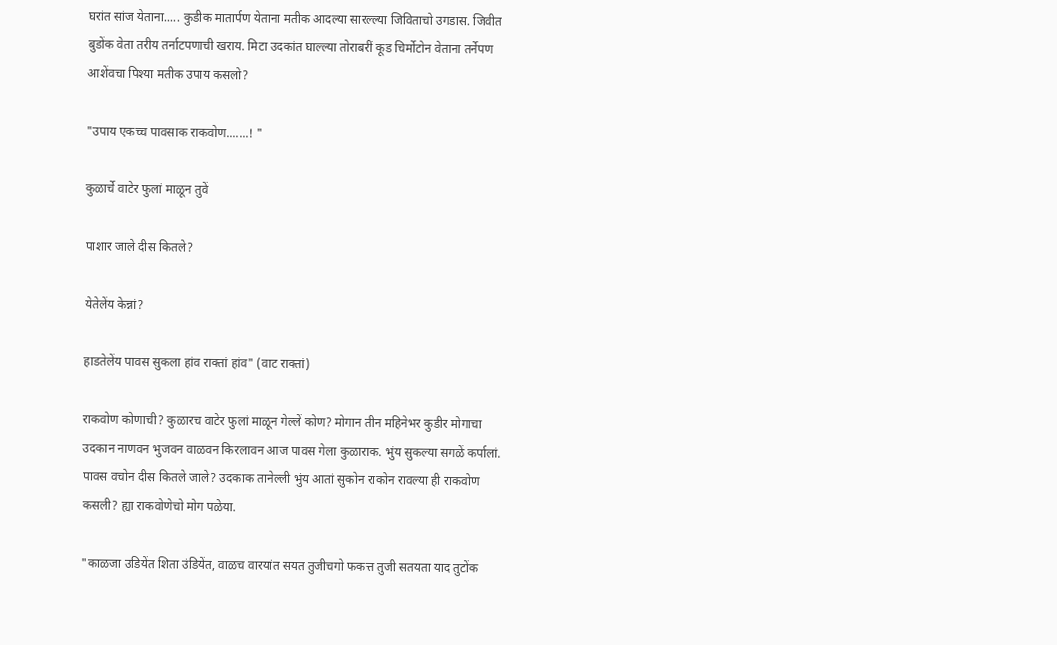घरांत सांज येताना..... कुडीक मातार्पण येताना मतीक आदल्या सार‌ल्ल्या जिविताचो उगडास. जिवीत बुडोंक वेता तरीय तर्नाटपणाची खराय. मिटा उदकांत घाल्ल्या तोराबरीं कूड चिर्मोटोन वेताना तर्नेपण आशेंवचा पिश्या मतीक उपाय कसलो?

"उपाय एक‌च्च पावसाक राकवोण.......! "

कुळार्चे वाटेर फुलां माळून तुवें

पाशार जाले दीस कितले?

येतेलेंय केन्नां?

हाडतेलेंय पावस सुकला हांव राक्तां हांव" (वाट राक्तां)

राकवोण कोणाची? कुळार‌च वाटेर फुलां माळून गेल्लें कोण? मोगान तीन महिनेभर कुडीर मोगाचा उदकान नाणवन भुजवन वाळवन किरलावन आज पावस गेला कुळाराक. भुंय सुकल्या सगळें कर्पालां. पावस वचोन दीस कितले जाले? उदकाक तानेल्ली भुंय आतां सुकोन राकोन रावल्या ही राकवोण कसली? ह्या राकवोणेचो मोग पळेया.

"काळजा उडियेंत शिता उंडियेंत, वाळच वार‍यांत सयत तुजीच‌गो फकत्त तुजी सतयता याद तुटोंक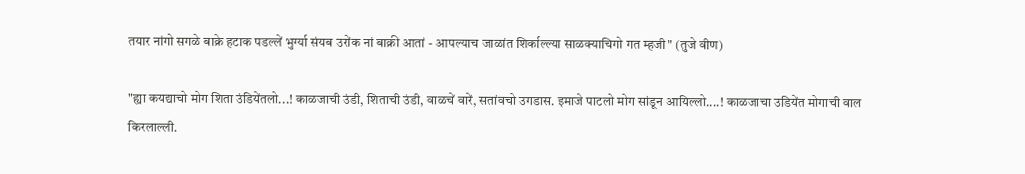तयार नांगो सगळे बाक्रे हटाक पड‌ल्लें भुर्ग्या संयब उरोंक नां बाक्री आतां - आपल्याच जाळांत शिर्काल्ल्या साळक्याचिगो गत म्हजी" (तुजे वीण)

"ह्या कयद्याचो मोग शिता उंडियेंतलो...! काळजाची उंडी, शिताची उंडी, वाळचें वारें, सतांवचो उगडास. इमाजे पाटलो मोग सांडून आयिल्लो....! काळजाचा उडियेंत मोगाची वाल किरलाल्ली.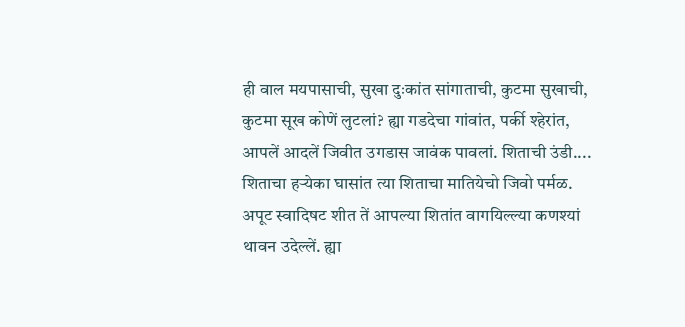ही वाल मयपासाची, सुखा दुःकांत सांगाताची, कुटमा सुखाची, कुटमा सूख कोणें लुटलां? ह्या गडदेचा गांवांत, पर्की श्हेरांत, आपलें आदलें जिवीत उगडास जावंक पावलां. शिताची उंडी.... शिताचा हऱ्येका घासांत त्या शिताचा मातियेचो जिवो पर्मळ. अपूट स्वादिषट शीत तें आपल्या शितांत वागयिल्ल्या कणश्यां थावन उदेल्लें. ह्या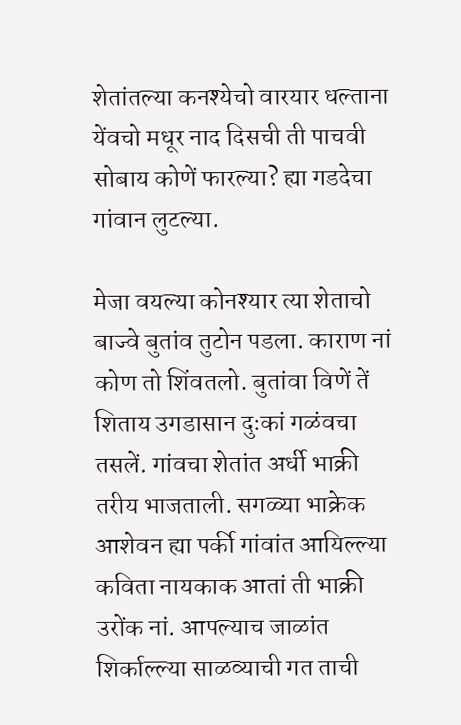शेतांतल्या कनश्येचो वार‍यार धल्ताना येंवचो मधूर नाद दिसची ती पाचवी सोबाय कोणें फारल्या? ह्या गडदेचा गांवान लुटल्या.

मेजा वयल्या कोनश्यार त्या शेताचो बाज्वे बुतांव तुटोन पडला. काराण नां कोण तो शिंवतलो. बुतांवा विणें तें शिताय उगडासान दुःकां गळंवचा तसलें. गांवचा शेतांत अर्धी भाक्री तरीय भाजताली. सगळ्या भाक्रेक आशेवन ह्या पर्की गांवांत आयिल्ल्या कविता नायकाक आतां ती भाक्री उरोंक नां. आपल्याच जाळांत शिर्काल्ल्या साळव्याची गत ताची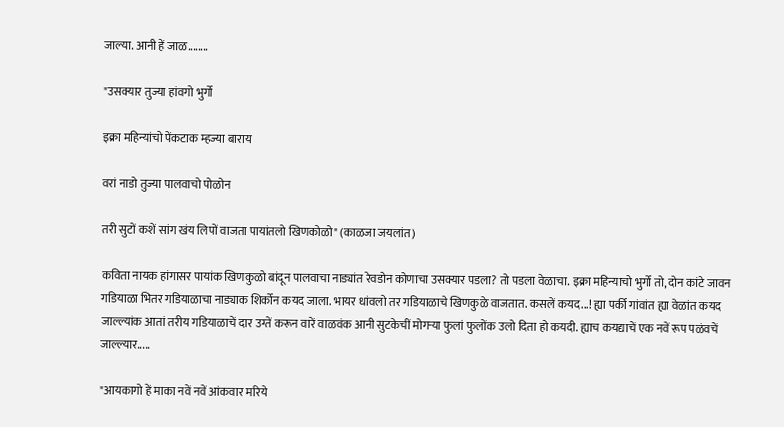जाल्या. आनी हें जाळ........

"उसक्यार तुज्या हांव‌गो भुर्गो

इक्रा महिन्यांचो पेंकटाक म्हज्या बाराय

वरां नाडो तुज्या पालवाचो पोळोन

तरी सुटों कशें सांग खंय लिपों वाजता पायांतलो खिणकोळो" (काळजा जयलांत)

कविता नायक हांगासर पायांक खिणकुळो बांदून पालवाचा नाड्यांत रेवडोन कोणाचा उसक्यार पडला? तो पडला वेळाचा. इक्रा महिन्याचो भुर्गो तो, दोन कांटे जावन गडियाळा भितर गडियाळाचा नाड्याक शिर्कोन कयद जाला. भायर धांवलो तर गडियाळाचे खिणकुळे वाजतात. कसलें कयद...! ह्या पर्की गांवांत ह्या वेळांत कयद जाल्ल्यांक आतां तरीय गडियाळाचें दार उग्तें करून वारें वाळवंक आनी सुटकेचीं मोगऱ्या फुलां फुलोंक उलो दिता हो कयदी. ह्याच कयद्याचें एक नवें रूप पळंवचें जाल्ल्यार.....

"आयकागो हें माका नवें नवें आंकवार मरिये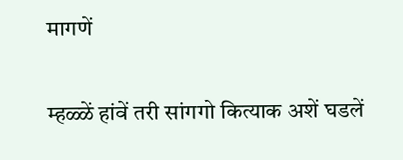मागणें

म्हळ्ळें हांवें तरी सांग‌गो कित्याक अशें घडलें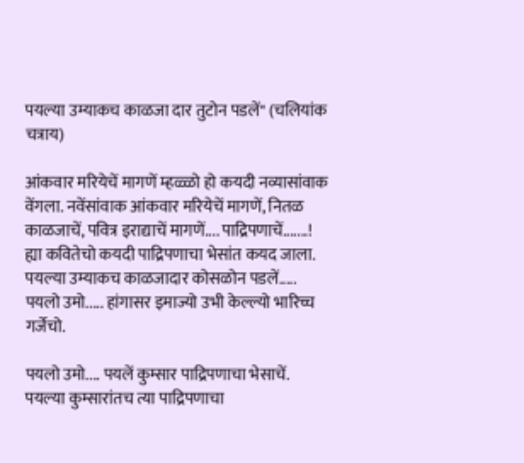पयल्या उम्याक‌च काळजा दार तुटोन पडलें" (चलियांक चत्राय)

आंकवार मरियेचें मागणें म्हळ्ळो हो कयदी नव्यासांवाक वेंगला. नवेंसांवाक आंकवार मरियेचें मागणें, नितळ काळजाचें, पवित्र इराद्याचें मागणें.... पाद्रिपणाचें.......! ह्या कवितेचो कयदी पाद्रिपणाचा भेसांत कयद जाला. पयल्या उम्याक‌च काळजादार कोसळोन पडलें..... पयलो उमो..... हांगासर इमाज्यो उभी केल्ल्यो भारिच्च गर्जेचो.

पयलो उमो.... पयलें कुम्सार पाद्रिपणाचा भेसाचें. पयल्या कुम्सारांत‌च त्या पाद्रिपणाचा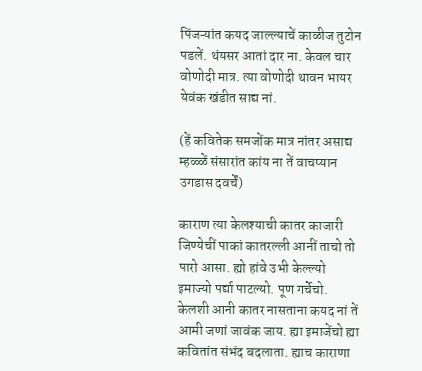पिंजऱ्यांत कयद जाल्ल्याचें काळीज तुटोन पडलें. थंयसर आतां दार ना. केवल चार वोणोदी मात्र. त्या वोणोदी थावन भायर येवंक खंडीत साद्य नां.

(हें कवितेक समजोंक मात्र नांतर असाद्य म्हळ्ळें संसारांत कांय ना तें वाचप्यान उगडास दवर्चें)

काराण त्या केलश्याची कातर काजारी जिण्येचीं पाकां कातर‌ल्ली आनीं ताचो तो पारो आसा. ह्यो हांवे उभी केल्ल्यो इमाज्यो पर्द्या पाटल्यो. पूण गर्चेचो. केलशी आनी कातर नासताना कयद नां तें आमी जणां जावंक जाय. ह्या इमाजेंचो ह्या कवितांत संभंद बदलाता. ह्याच काराणा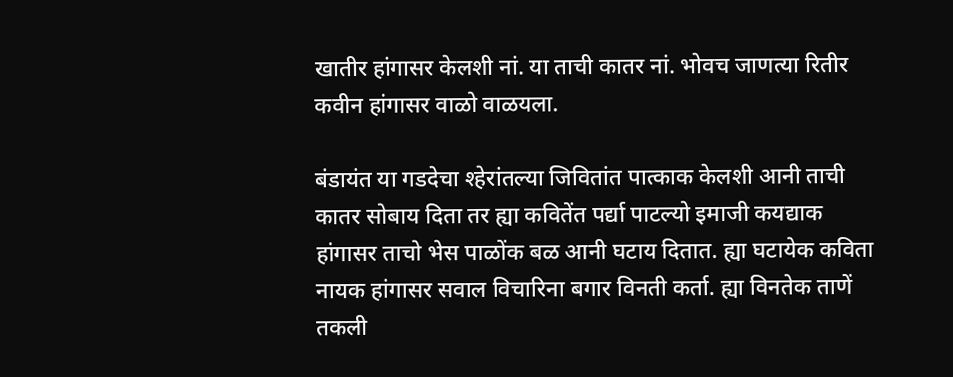खातीर हांगासर केलशी नां. या ताची कातर नां. भोव‌च जाणत्या रितीर कवीन हांगासर वाळो वाळयला.

बंडायंत या गडदेचा श्हेरांतल्या जिवितांत पात्काक केलशी आनी ताची कातर सोबाय दिता तर ह्या कवितेंत पर्द्या पाटल्यो इमाजी कयद्याक हांगासर ताचो भेस पाळोंक बळ आनी घटाय दितात. ह्या घटायेक कविता नायक हांगासर सवाल विचारिना बगार विनती कर्ता. ह्या विनतेक ताणें तकली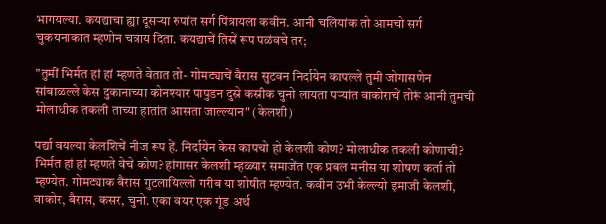भागयल्या. कयद्याचा ह्या दूसऱ्या रुपांत सर्ग पिंत्रायला कवीन. आनी चलियांक तो आमचो सर्ग चुकयनाकात म्हणोन चत्राय दिता. कयद्याचें तिस्रें रूप पळंवचे तर;

"तुमीं भिर्मत हां हां म्हणते वेतात तो- गोमट्याचें बैरास सुटवन निर्दायेन काप‌ल्ले तुमी जोगासणेन सांबाळ‌ल्ले केस दुकानाच्या कोनश्यार पापुडन दुस्रे कस्रीक चुनो लायता पऱ्यांत वाकोराचें तोरूं आनी तुमची मोलाधीक तकली ताच्या हातांत आसता जाल्ल्यान" (केलशी)

पर्द्या वयल्या केलशिचें नीज रूप हें. निर्दायेन केस कापचो हो केलशी कोण? मोलाधीक तकली कोणाची? भिर्मत हां हां म्हणते वेचे कोण? हांगासर केलशी म्हळ्यार समाजेंत एक प्रबल मनीस या शोषण कर्ता तो म्हण्येत. गोमट्याक बैरास गुटलायिल्लो गरीब या शोषीत म्हण्येत. कवीन उभी केल्ल्यो इमाजी केलशी, वाकोर, बैरास, कसर, चुनो. एका वयर एक गूंड अर्थ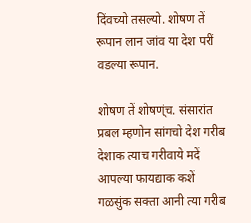दिंवच्यो तसल्यो. शोषण तें रूपान लान जांव या देश परीं वडल्या रूपान.

शोषण तें शोषण्ंच. संसारांत प्रबल म्हणोन सांगचो देश गरीब देशाक त्याच गरीवाये मदें आपल्या फायद्याक कशें गळसुंक सक्ता आनी त्या गरीब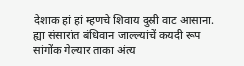देशाक हां हां म्हणचे शिवाय दुस्री वाट आसाना. ह्या संसारांत बंधिवान जाल्ल्यांचें कयदी रूप सांगोंक गेल्यार ताका अंत्य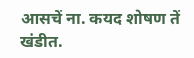आसचें ना. कयद शोषण तें खंडीत.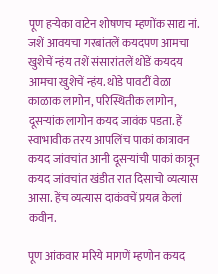पूण हऱ्येका वाटेन शोषण‌च म्हणोंक साद्य नां. जशें आवयचा गरबांतलें कयद‌पण आमचा खुशेचें न्हंय तशें संसारांतलें थोडें कयद‌य आमचा खुशेचें न्हंय. थोडे पावटीं वेळा काळाक लागोन, परिस्थितीक लागोन, दूसऱ्यांक लागोन कयद जावंक पडता. हें स्वाभावीक तर‌य आपलिंच पाकां कात्रावन कयद जांवचांत आनी दूसऱ्यांची पाकां कात्रून कयद जांवचांत खंडीत रात दिसाचो व्यत्यास आसा. हेंच व्यत्यास दाकंवचें प्रयत्न केलां कवीन.

पूण आंकवार मरिये मागणें म्हणोन कयद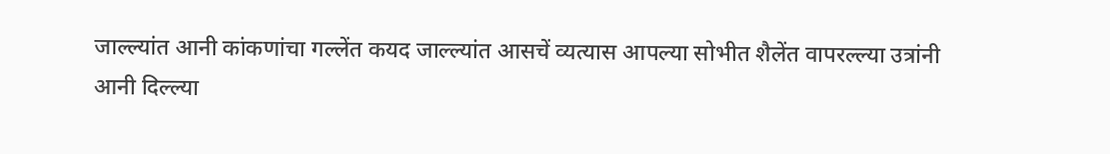जाल्ल्यांत आनी कांकणांचा गल्लेंत कयद जाल्ल्यांत आसचें व्यत्यास आपल्या सोभीत शैलेंत वापर‌ल्ल्या उत्रांनी आनी दिल्ल्या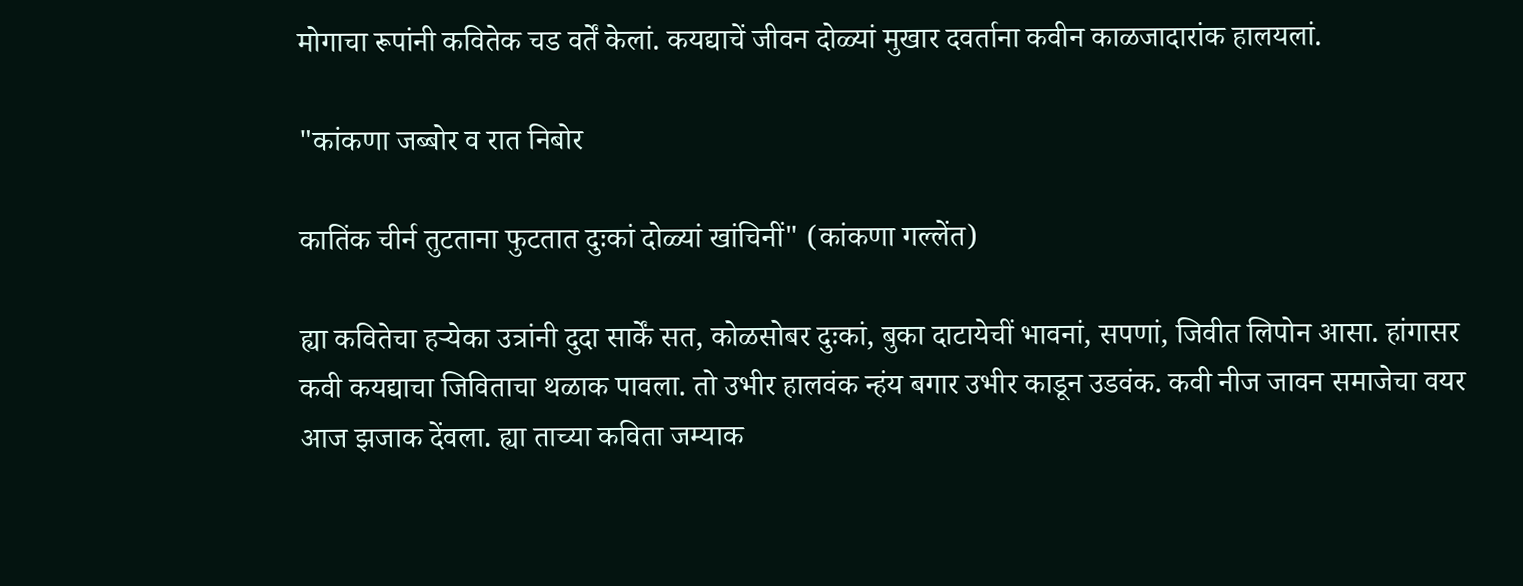मोगाचा रूपांनी कवितेक चड वर्तें केलां. कयद्याचें जीवन दोळ्यां मुखार दवर्ताना कवीन काळजादारांक हालयलां.

"कांकणा जब्बोर व रात निबोर

कातिंक चीर्न तुटताना फुटतात दुःकां दोळ्यां खांचिनीं" (कांकणा गल्लेंत)

ह्या कवितेचा हऱ्येका उत्रांनी दुदा सार्कें सत, कोळसोबर दुःकां, बुका दाटायेचीं भावनां, सपणां, जिवीत लिपोन आसा. हांगासर कवी कयद्याचा जिविताचा थळाक पावला. तो उभीर हालवंक न्हंय बगार उभीर काडून उडवंक. कवी नीज जावन समाजेचा वयर आज झजाक देंवला. ह्या ताच्या कविता जम्याक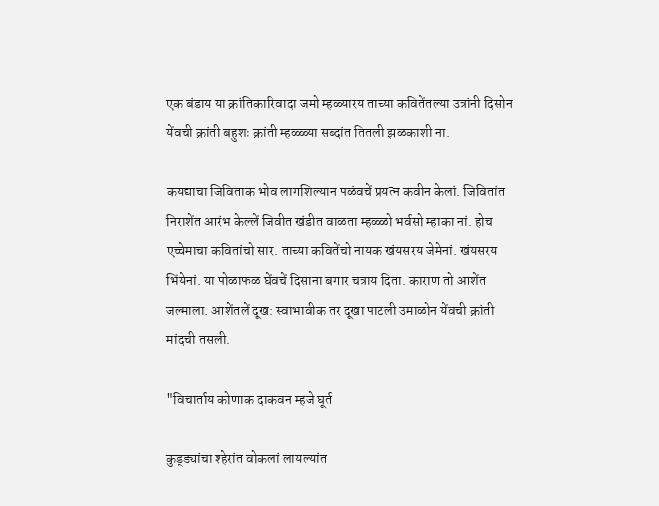एक बंडाय या क्रांतिकारिवादा जमो म्हळ्यार‌य ताच्या कवितेंतल्या उत्रांनी दिसोन येंवची क्रांती बहुशः क्रांती म्हळ्ळ्या सब्दांत तितली झळकाशी ना.

कयद्याचा जिविताक भोव लागशिल्यान पळंवचें प्रयत्न कवीन केलां. जिवितांत निराशेंत आरंभ केल्लें जिवीत खंडीत वाळता म्हळ्ळो भर्वसो म्हाका नां. होच एच्चेमाचा कवितांचो सार. ताच्या कवितेंचो नायक खंयसर‌य जेमेनां. खंयसर‌य भिंयेनां. या पोळाफळ घेंवचें दिसाना बगार चत्राय दिता. काराण तो आशेंत जल्माला. आशेंतलें दूख: स्वाभावीक तर दूखा पाटली उमाळोन येंवची क्रांती मांदची तसली.

"विचार्ताय कोणाक दाकवन म्हजे घूर्त

कुड्ड्यांचा श्हेरांत वोकलां लायल्यांत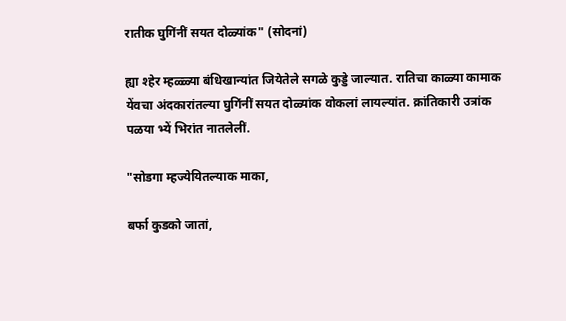रातीक घुगिंनीं सयत दोळ्यांक" (सोदनां)

ह्या श्हेर म्हळ्ळ्या बंधिखान्यांत जियेतेले सगळे कुड्डे जाल्यात. रातिचा काळ्या कामाक येंवचा अंदकारांतल्या घुगिंनीं सयत दोळ्यांक वोकलां लायल्यांत. क्रांतिकारी उत्रांक पळया भ्यें भिरांत नातलेलीं.

"सोड‌गा म्हज्येयितल्याक माका,

बर्फा कुडको जातां,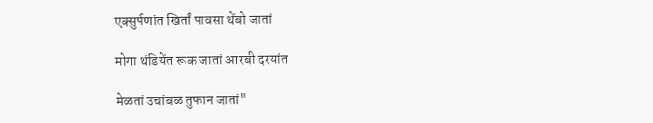एक्सुर्पणांत खिर्तां पावसा थेंबो जातां

मोगा थंडियेंत रूक जातां आरबी दर‌यांत

मेळतां उचांबळ तुफान जातां"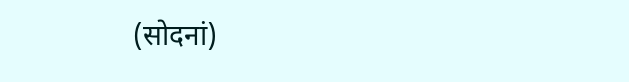(सोदनां)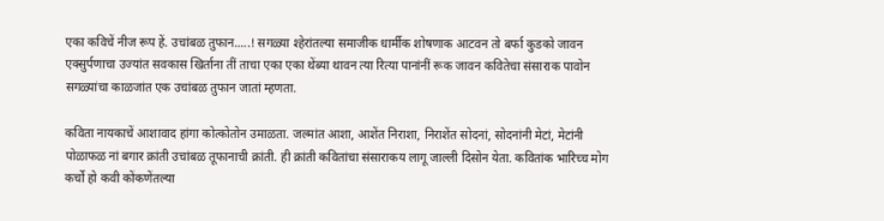एका कविचें नीज रूप हें. उचांबळ तुफान.....! सगळ्या श्हेरांतल्या समाजीक धार्मीक शोषणाक आटवन तो बर्फा कुडको जावन एक्सुर्पणाचा उज्यांत सवकास खिर्ताना तीं ताचा एका एका थेंब्या थावन त्या रित्या पानांनीं रूक जावन कवितेचा संसाराक पावोन सगळ्यांचा काळजांत एक उचांबळ तुफान जातां म्हणता.

कविता नायकाचें आशावाद हांगा कोत्कोतोन उमाळता. जल्मांत आशा, आशेंत निराशा, निराशेंत सोदनां, सोदनांनी मेटां, मेटांनी पोळाफळ नां बगार क्रांती उचांबळ तूफानाची क्रांती. ही क्रांती कवितांचा संसाराक‌य लागू जाल्ली दिसोन येता. कवितांक भारिच्च मोग कर्चो हो कवी कोंकणेंतल्या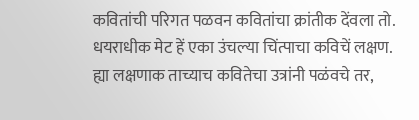कवितांची परिगत पळवन कवितांचा क्रांतीक देंवला तो. धयराधीक मेट हें एका उंचल्या चिंत्पाचा कविचें लक्षण. ह्या लक्षणाक ताच्याच कवितेचा उत्रांनी पळंवचे तर,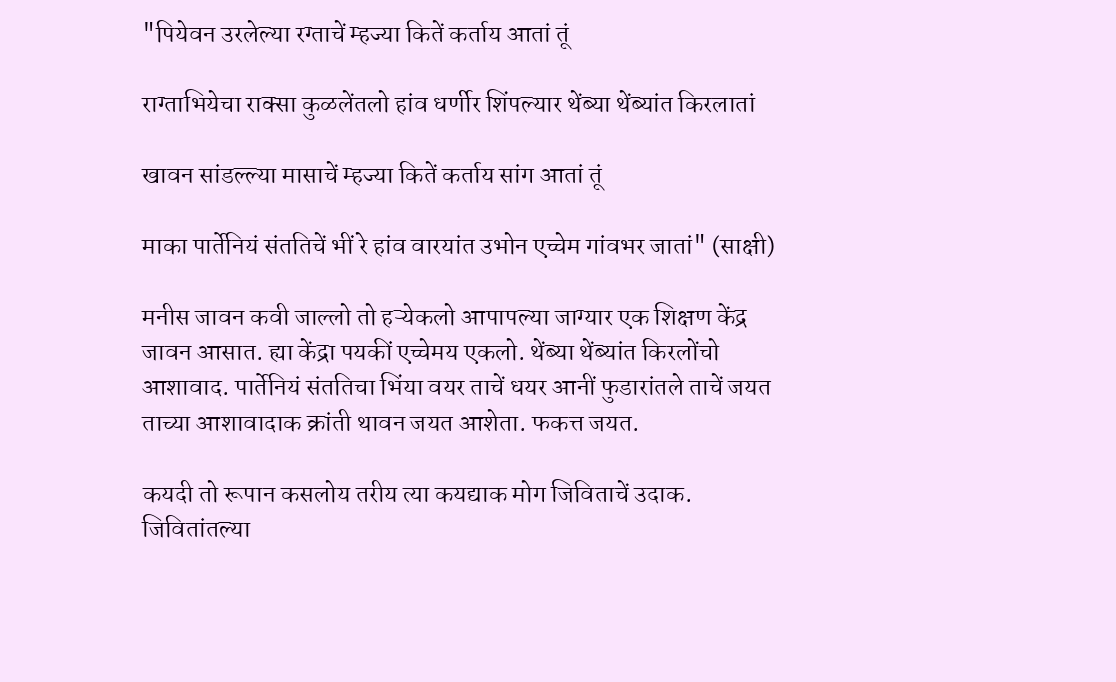"पियेवन उरलेल्या रग्ताचें म्हज्या कितें कर्ताय आतां तूं

राग्ताभियेचा राक्सा कुळलेंतलो हांव धर्णीर शिंपल्यार थेंब्या थेंब्यांत किरलातां

खावन सांड‌ल्ल्या मासाचें म्हज्या कितें कर्ताय सांग आतां तूं

माका पार्तेनियं संततिचें भीं रे हांव वार‍यांत उभोन एच्चेम गांव‌भर जातां" (साक्षी)

मनीस जावन कवी जाल्लो तो हऱ्येकलो आपापल्या जाग्यार एक शिक्षण केंद्र जावन आसात. ह्या केंद्रा पयकीं एच्चेम‌य एकलो. थेंब्या थेंब्यांत किरलोंचो आशावाद. पार्तेनियं संततिचा भिंया वयर ताचें धयर आनीं फुडारांतले ताचें जयत ताच्या आशावादाक क्रांती थावन जयत आशेता. फकत्त जयत.

कयदी तो रूपान कसलोय तरीय त्या कयद्याक मोग जिविताचें उदाक. जिवितांतल्या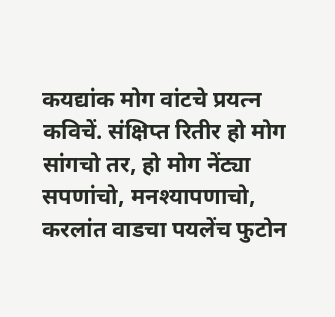कयद्यांक मोग वांटचे प्रयत्न कविचें. संक्षिप्त रितीर हो मोग सांगचो तर, हो मोग नेंट्या सपणांचो, मनश्यापणाचो, करलांत वाडचा पयलेंच फुटोन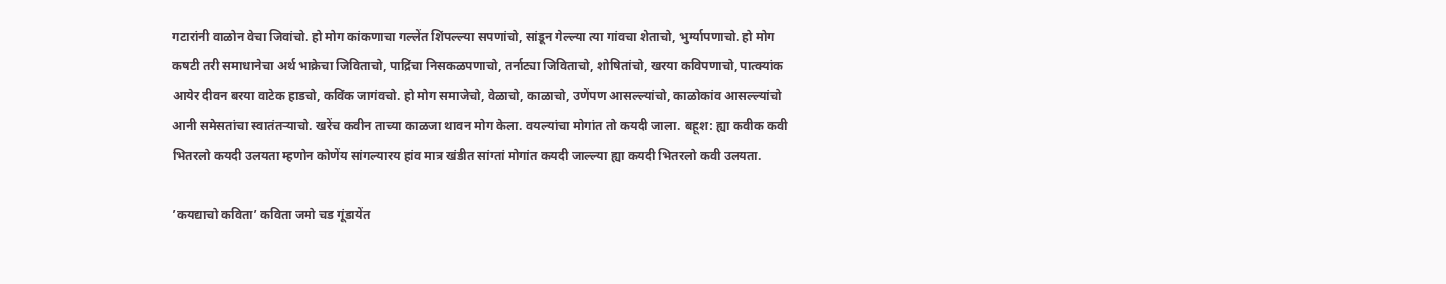गटारांनी वाळोन वेचा जिवांचो. हो मोग कांकणाचा गल्लेंत शिंप‌ल्ल्या सपणांचो, सांडून गेल्ल्या त्या गांवचा शेताचो, भुर्ग्यापणाचो. हो मोग कषटी तरी समाधानेचा अर्थ भाक्रेचा जिविताचो, पाद्रिंचा निसकळपणाचो, तर्नाट्या जिविताचो, शोषितांचो, खर‍या कविपणाचो, पात्क्यांक आयेर दीवन बर‍या वाटेक हाडचो, कविंक जागंवचो. हो मोग समाजेचो, वेळाचो, काळाचो, उणेंपण आस‌ल्ल्यांचो, काळोकांव आस‌ल्ल्यांचो आनी समेसतांचा स्वातंतऱ्याचो. खरेंच कवीन ताच्या काळजा थावन मोग केला. वयल्यांचा मोगांत तो कयदी जाला. बहूश: ह्या कवीक कवी भितरलो कयदी उलयता म्हणोन कोणेंय सांगल्यार‌य हांव मात्र खंडीत सांग्तां मोगांत कयदी जाल्ल्या ह्या कयदी भितरलो कवी उलयता.

’कयद्याचो कविता’ कविता जमो चड गूंडायेंत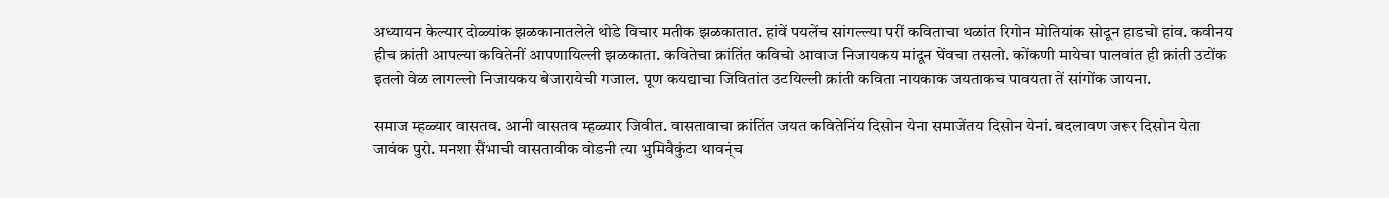अध्यायन केल्यार दोळ्यांक झळकानातलेले थोडे विचार मतीक झळकातात. हांवें पयलेंच सांग‌ल्ल्या परीं कविताचा थळांत रिगोन मोतियांक सोदून हाडचो हांव. कवीन‌य हीच क्रांती आपल्या कवितेनीं आपणायिल्ली झळकाता. कवितेचा क्रांतिंत कविचो आवाज निजायक‌य मांदून घेंवचा तसलो. कोंकणी मायेचा पालवांत ही क्रांती उटोंक इतलो वेळ लाग‌ल्लो निजायक‌य बेजारायेची गजाल. पूण कयद्याचा जिवितांत उटयिल्ली क्रांती कविता नायकाक जयताक‌च पावयता तें सांगोंक जायना.

समाज म्हळ्यार वासतव. आनी वासतव म्हळ्यार जिवीत. वासतावाचा क्रांतिंत जयत कवितेनिंय दिसोन येना समाजेंत‌य दिसोन येनां. बदलावण जरूर दिसोन येता जावंक पुरो. मनशा सैंभाची वासतावीक वोडनी त्या भुमिवैकुंटा थावन्ंच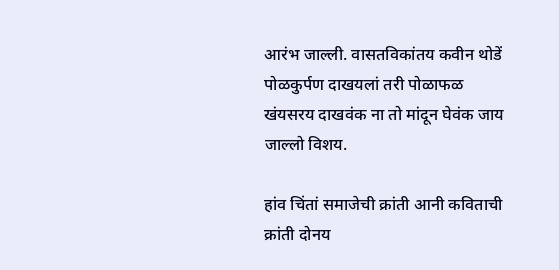आरंभ जाल्ली. वासतविकांत‌य कवीन थोडें पोळकुर्पण दाखयलां तरी पोळाफळ खंयस‌र‌य दाखवंक ना तो मांदून घेवंक जाय जाल्लो विशय.

हांव चिंतां समाजेची क्रांती आनी कविताची क्रांती दोन‌य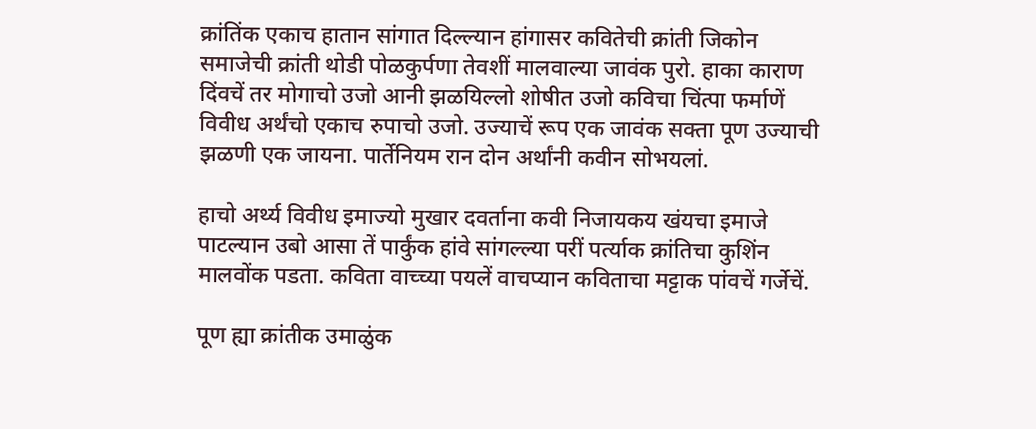क्रांतिंक एकाच हातान सांगात दिल्ल्यान हांगासर कवितेची क्रांती जिकोन समाजेची क्रांती थोडी पोळकुर्पणा तेवशीं मालवाल्या जावंक पुरो. हाका काराण दिंवचें तर मोगाचो उजो आनी झळयिल्लो शोषीत उजो कविचा चिंत्पा फर्माणें विवीध अर्थंचो एकाच रुपाचो उजो. उज्याचें रूप एक जावंक सक्ता पूण उज्याची झळणी एक जायना. पार्तेनियम रान दोन अर्थांनी कवीन सोभयलां.

हाचो अर्थ्य विवीध इमाज्यो मुखार दवर्ताना कवी निजायक‌य खंयचा इमाजे पाटल्यान उबो आसा तें पार्कुंक हांवे सांग‌ल्ल्या परीं पर्त्याक क्रांतिचा कुशिंन मालवोंक पडता. कविता वाच्च्या पयलें वाचप्यान कविताचा मट्टाक पांवचें गर्जेचें.

पूण ह्या क्रांतीक उमाळुंक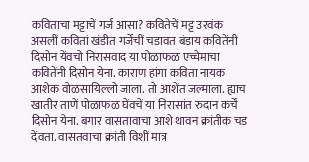कविताचा मट्टाचें गर्ज आसा? कवितेचें मट्ट उरवंक असलीं कवितां खंडीत गर्जेचीं चडावत बंडाय कवितेंनी दिसोन येंवचो निरास‌वाद या पोळाफळ एच्चेमाचा कवितेंनी दिसोन येना. काराण हांगा कविता नायक आशेक वोळसायिल्लो जाला. तो आशेंत जल्माला. ह्याच खातीर ताणें पोळाफळ घेंवचें या निरासांत रुदान कर्चें दिसोन येना. बगार वासतावाचा आशे थावन क्रांतीक चड देंवता. वासतवाचा क्रांती विशीं मात्र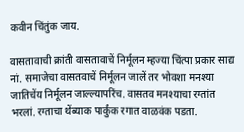कवीन चिंतुंक जाय.

वासतावाची क्रांती वासतावाचें निर्मूलन म्हज्या चिंत्पा प्रकार साद्य नां. समाजेचा वासतवाचें निर्मूलन जालें तर भोवशा मनश्या जातिचेंय निर्मूलन जाल्ल्यापरिंच. वासतव मनश्याचा रग्तांत भरलां. रग्ताचा थेंब्याक पार्कुंक रगात वाळवंक पडता.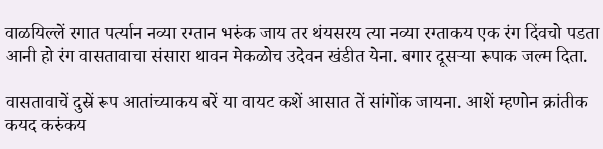वाळयिल्लें रगात पर्त्यान नव्या रग्तान भरुंक जाय तर थंयसर‌य त्या नव्या रग्ताक‌य एक रंग दिंवचो पडता आनी हो रंग वासतावाचा संसारा थावन मेकळोच उदेवन खंडीत येना. बगार दूसऱ्या रूपाक जल्म दिता.

वासतावाचें दुस्रें रूप आतांच्याक‌य बरें या वायट कशें आसात तें सांगोंक जायना. आशें म्हणोन क्रांतीक कयद करुंक‌य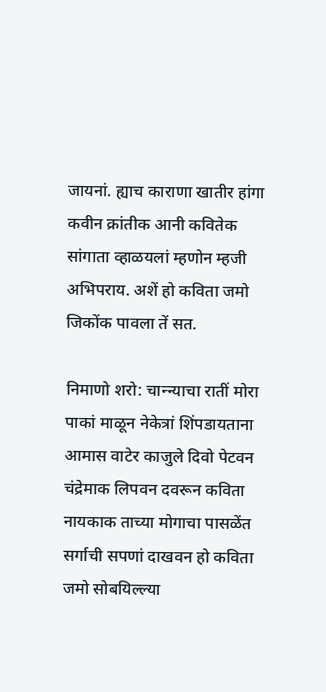जायनां. ह्याच काराणा खातीर हांगा कवीन क्रांतीक आनी कवितेक सांगाता व्हाळयलां म्हणोन म्हजी अभिपराय. अशें हो कविता जमो जिकोंक पावला तें सत.

निमाणो शरो: चान्न्याचा रातीं मोरा पाकां माळून नेकेत्रां शिंपडायताना आमास वाटेर काजुले दिवो पेटवन चंद्रेमाक लिपवन दवरून कविता नायकाक ताच्या मोगाचा पासळेंत सर्गाची सपणां दाखवन हो कविता जमो सोबयिल्ल्या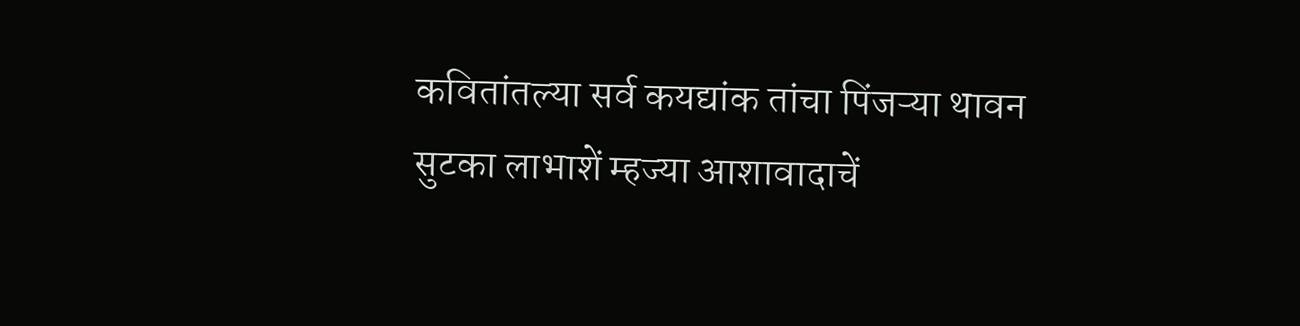कवितांतल्या सर्व कयद्यांक तांचा पिंजऱ्या थावन सुटका लाभाशें म्हज्या आशावादाचें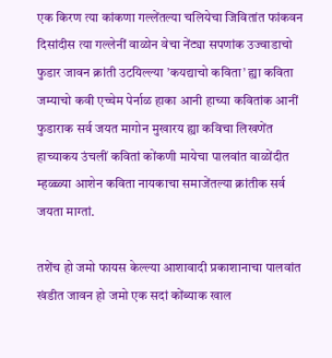एक किरण त्या कांकणा गल्लेंतल्या चलियेचा जिवितांत फांकवन दिसांदीस त्या गल्लेनीं वाळोन वेचा नेंट्या सपणांक उज्वाडाचो फुडार जावन क्रांती उटयिल्ल्या ’कयद्याचो कविता’ ह्या कविता जम्याचो कवी एच्चेम पेर्नाळ हाका आनी हाच्या कवितांक आनीं फुडाराक सर्व जयत मागोन मुखार‌य ह्या कविचा लिखणेंत हाच्याक‌य उंचलीं कवितां कोंकणी मायेचा पालवांत वाळोंदीत म्हळ्ळ्या आशेन कविता नायकाचा समाजेंतल्या क्रांतीक सर्व जयता माग्तां.

तशेंच हो जमो फायस केल्ल्या आशावादी प्रकाशानाचा पालवांत खंडीत जावन हो जमो एक सदां कोंब्याक खाल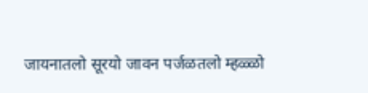जायनातलो सूर‌यो जावन पर्जळतलो म्हळ्ळो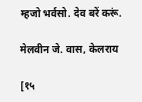म्हजो भर्वसो. देव बरें करूं.

मेलवीन जे. वास, केलराय

[१५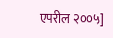एपरील २००५]